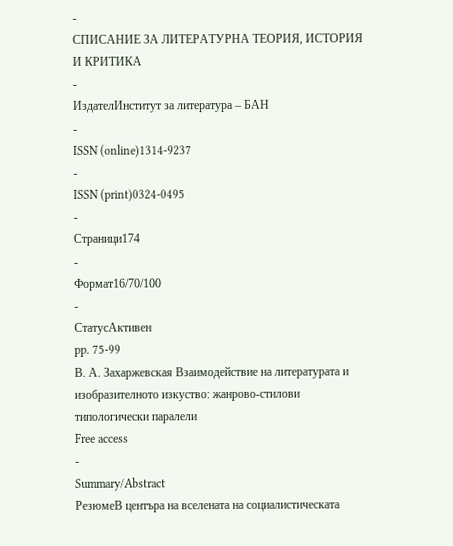-
СПИСАНИЕ ЗА ЛИТЕРАТУРНА ТЕОРИЯ, ИСТОРИЯ И КРИТИКА
-
ИздателИнститут за литература – БАН
-
ISSN (online)1314-9237
-
ISSN (print)0324-0495
-
Страници174
-
Формат16/70/100
-
СтатусАктивен
pp. 75-99
В. А. Захаржевская Взаимодействие на литературата и изобразителното изкуство: жанрово-стилови типологически паралели
Free access
-
Summary/Abstract
РезюмеВ центъра на вселената на социалистическата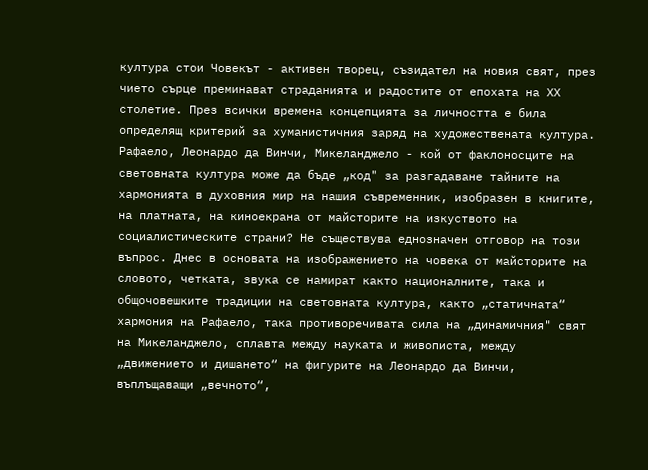култура стои Човекът - активен творец, съзидател на новия свят, през чието сърце преминават страданията и радостите от епохата на ХХ столетие. През всички времена концепцията за личността е била определящ критерий за хуманистичния заряд на художествената култура. Рафаело, Леонардо да Винчи, Микеланджело - кой от факлоносците на световната култура може да бъде „код" за разгадаване тайните на хармонията в духовния мир на нашия съвременник, изобразен в книгите, на платната, на киноекрана от майсторите на изкуството на социалистическите страни? Не съществува еднозначен отговор на този въпрос. Днес в основата на изображението на човека от майсторите на словото, четката, звука се намират както националните, така и общочовешките традиции на световната култура, както „статичната“ хармония на Рафаело, така противоречивата сила на „динамичния" свят на Микеланджело, сплавта между науката и живописта, между „движението и дишането“ на фигурите на Леонардо да Винчи, въплъщаващи „вечното“,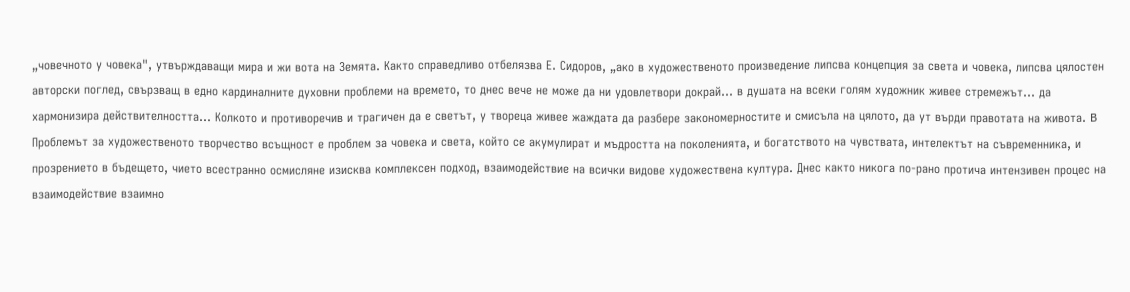„човечното у човека", утвърждаващи мира и жи вота на Земята. Както справедливо отбелязва Е. Сидоров, „ако в художественото произведение липсва концепция за света и човека, липсва цялостен авторски поглед, свързващ в едно кардиналните духовни проблеми на времето, то днес вече не може да ни удовлетвори докрай... в душата на всеки голям художник живее стремежът... да хармонизира действителността... Колкото и противоречив и трагичен да е светът, у твореца живее жаждата да разбере закономерностите и смисъла на цялото, да ут върди правотата на живота. B Проблемът за художественото творчество всъщност е проблем за човека и света, който се акумулират и мъдростта на поколенията, и богатството на чувствата, интелектът на съвременника, и прозрението в бъдещето, чието всестранно осмисляне изисква комплексен подход, взаимодействие на всички видове художествена култура. Днес както никога по-рано протича интензивен процес на взаимодействие взаимно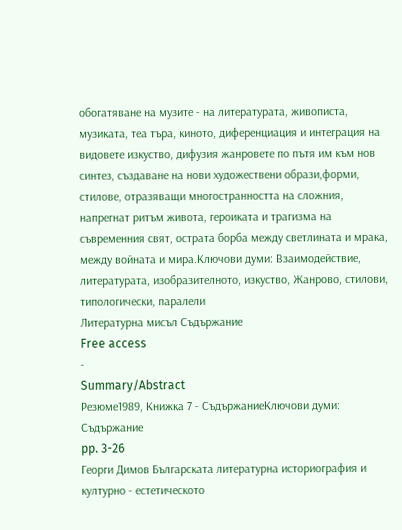обогатяване на музите - на литературата, живописта, музиката, теа търа, киното, диференциация и интеграция на видовете изкуство, дифузия жанровете по пътя им към нов синтез, създаване на нови художествени образи,форми, стилове, отразяващи многостранността на сложния, напрегнат ритъм живота, героиката и трагизма на съвременния свят, острата борба между светлината и мрака, между войната и мира.Ключови думи: Взаимодействие, литературата, изобразителното, изкуство, Жанрово, стилови, типологически, паралели
Литературна мисъл Съдържание
Free access
-
Summary/Abstract
Резюме1989, Книжка 7 - СъдържаниеКлючови думи: Съдържание
pp. 3-26
Георги Димов Българската литературна историография и културно - естетическото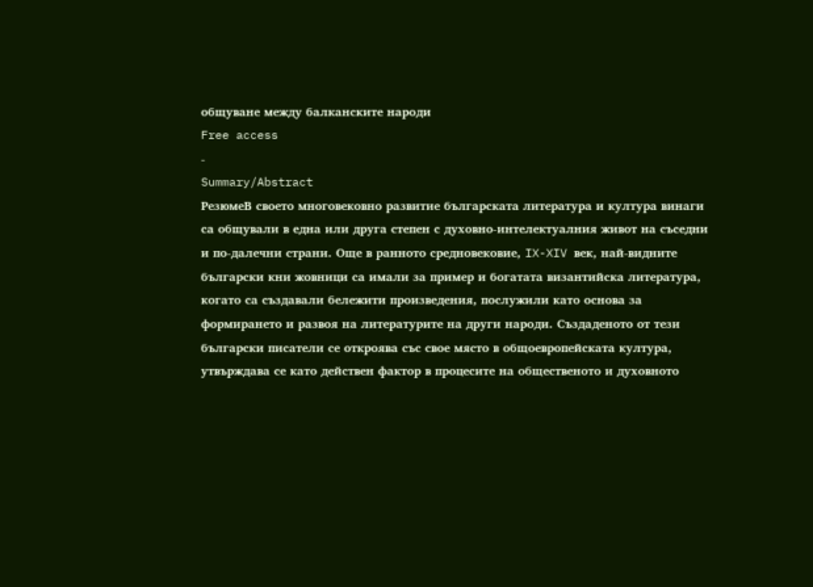общуване между балканските народи
Free access
-
Summary/Abstract
РезюмеВ своето многовековно развитие българската литература и култура винаги са общували в една или друга степен с духовно-интелектуалния живот на съседни и по-далечни страни. Още в ранното средновековие, IX-XIV век, най-видните български кни жовници са имали за пример и богатата византийска литература, когато са създавали бележити произведения, послужили като основа за формирането и развоя на литературите на други народи. Създаденото от тези български писатели се откроява със свое място в общоевропейската култура, утвърждава се като действен фактор в процесите на общественото и духовното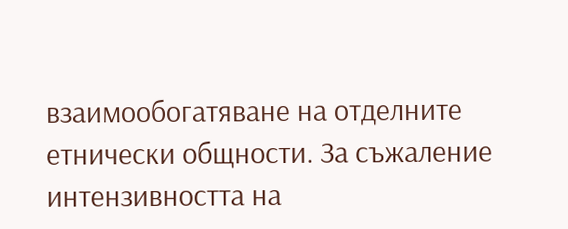взаимообогатяване на отделните етнически общности. За съжаление интензивността на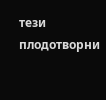тези плодотворни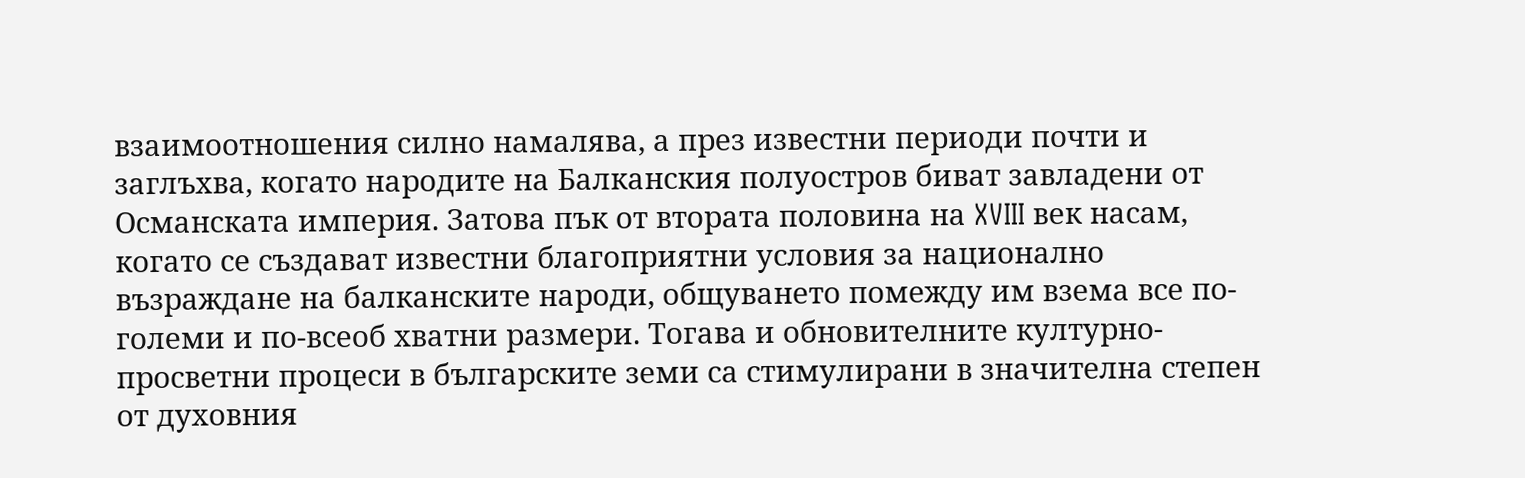взаимоотношения силно намалява, а през известни периоди почти и заглъхва, когато народите на Балканския полуостров биват завладени от Османската империя. Затова пък от втората половина на XVIII век насам, когато се създават известни благоприятни условия за национално възраждане на балканските народи, общуването помежду им взема все по-големи и по-всеоб хватни размери. Тогава и обновителните културно-просветни процеси в българските земи са стимулирани в значителна степен от духовния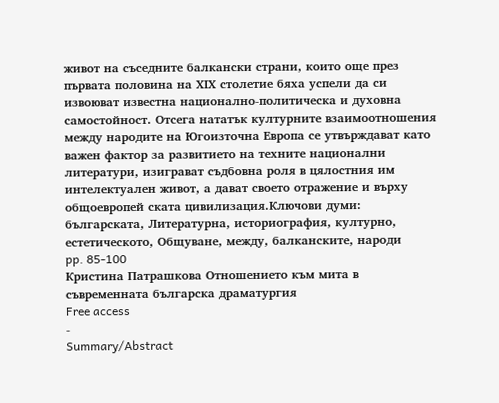живот на съседните балкански страни, които още през първата половина на ХІХ столетие бяха успели да си извоюват известна национално-политическа и духовна самостойност. Отсега нататък културните взаимоотношения между народите на Югоизточна Европа се утвърждават като важен фактор за развитието на техните национални литератури, изиграват съдбовна роля в цялостния им интелектуален живот, а дават своето отражение и върху общоевропей ската цивилизация.Ключови думи: българската, Литературна, историография, културно, естетическото, Общуване, между, балканските, народи
pp. 85-100
Кристина Патрашкова Отношението към мита в съвременната българска драматургия
Free access
-
Summary/Abstract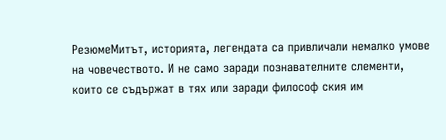РезюмеМитът, историята, легендата са привличали немалко умове на човечеството. И не само заради познавателните слементи, които се съдържат в тях или заради философ ския им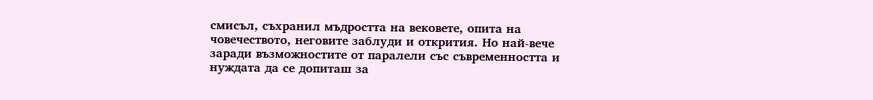смисъл, съхранил мъдростта на вековете, опита на човечеството, неговите заблуди и открития. Но най-вече заради възможностите от паралели със съвременността и нуждата да се допиташ за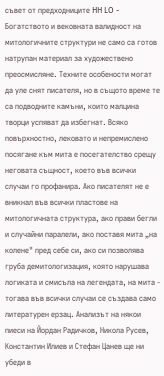съвет от предходниците HH LO - Богатството и вековната валидност на митологичните структури не само са готов натрупан материал за художествено преосмисляне. Техните особености могат да уле снят писателя, но в същото време те са подводните камъни, които малцина творци успяват да избегнат. Всяко повърхностно, лековато и непремислено посягане към мита е посегателство срещу неговата същност, което във всички случаи го профанира. Ако писателят не е вникнал във всички пластове на митологичната структура, ако прави бегли и случайни паралели, ако поставя мита „на колене" пред себе си, ако си позволява груба демитологизация, която нарушава логиката и смисъла на легендата, на мита - тогава във всички случаи се създава само литературен ерзац. Анализът на някои пиеси на Йордан Радичков, Никола Русев, Константин Илиев и Стефан Цанев ще ни убеди в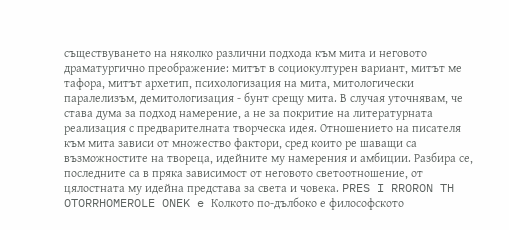съществуването на няколко различни подхода към мита и неговото драматургично преображение: митът в социокултурен вариант, митът ме тафора, митът архетип, психологизация на мита, митологически паралелизъм, демитологизация - бунт срещу мита. В случая уточнявам, че става дума за подход намерение, а не за покритие на литературната реализация с предварителната творческа идея. Отношението на писателя към мита зависи от множество фактори, сред които ре шаващи са възможностите на твореца, идейните му намерения и амбиции. Разбира се, последните са в пряка зависимост от неговото светоотношение, от цялостната му идейна представа за света и човека. PRES I RRORON TH OTORRHOMEROLE ONEK e Колкото по-дълбоко е философското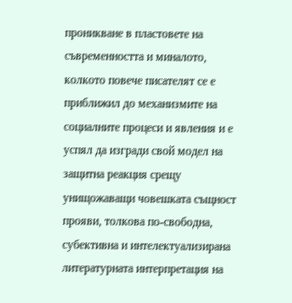проникване в пластовете на съвременността и миналото, колкото повече писателят се е приближил до механизмите на социалните процеси и явления и е успял да изгради свой модел на защитна реакция срещу унищожаващи човешката същност прояви, толкова по-свободна, субективна и интелектуализирана литературната интерпретация на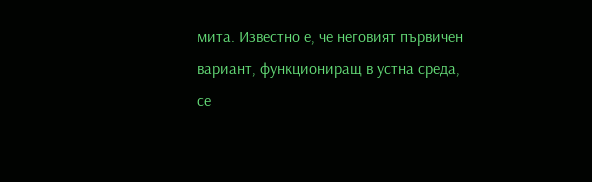мита. Известно е, че неговият първичен вариант, функциониращ в устна среда, се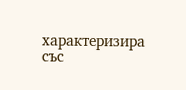характеризира със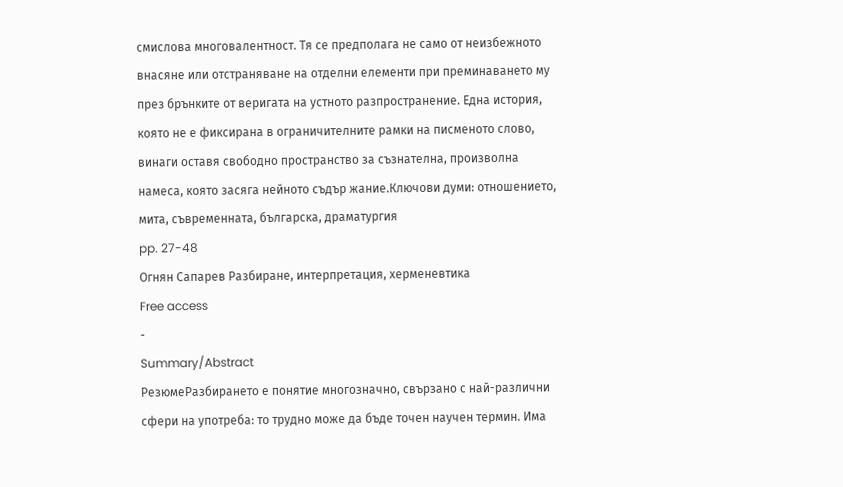смислова многовалентност. Тя се предполага не само от неизбежното внасяне или отстраняване на отделни елементи при преминаването му през брънките от веригата на устното разпространение. Една история, която не е фиксирана в ограничителните рамки на писменото слово, винаги оставя свободно пространство за съзнателна, произволна намеса, която засяга нейното съдър жание.Ключови думи: отношението, мита, съвременната, българска, драматургия
pp. 27-48
Огнян Сапарев Разбиране, интерпретация, херменевтика
Free access
-
Summary/Abstract
РезюмеРазбирането е понятие многозначно, свързано с най-различни сфери на употреба: то трудно може да бъде точен научен термин. Има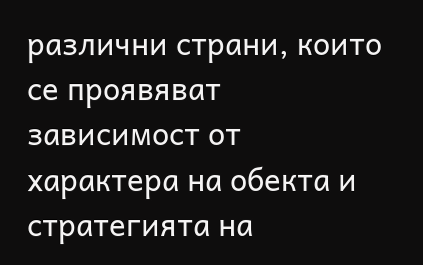различни страни, които се проявяват зависимост от характера на обекта и стратегията на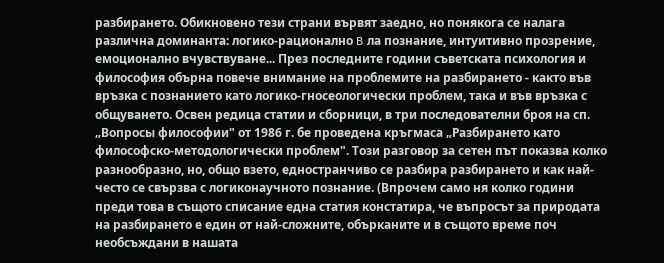разбирането. Обикновено тези страни вървят заедно, но понякога се налага различна доминанта: логико-рационално B ла познание, интуитивно прозрение, емоционално вчувствуване... През последните години съветската психология и философия обърна повече внимание на проблемите на разбирането - както във връзка с познанието като логико-гносеологически проблем, така и във връзка с общуването. Освен редица статии и сборници, в три последователни броя на сп. „Вопросы философии" от 1986 г. бе проведена кръгмаса „Разбирането като философско-методологически проблем". Този разговор за сетен път показва колко разнообразно, но, общо взето, едностранчиво се разбира разбирането и как най-често се свързва с логиконаучното познание. (Впрочем само ня колко години преди това в същото списание една статия констатира, че въпросът за природата на разбирането е един от най-сложните, обърканите и в същото време поч необсъждани в нашата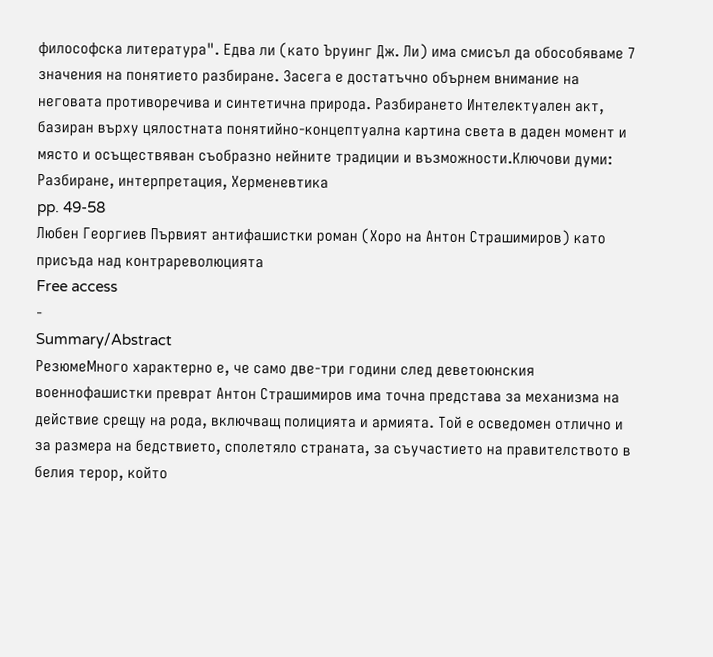философска литература". Едва ли (като Ъруинг Дж. Ли) има смисъл да обособяваме 7 значения на понятието разбиране. Засега е достатъчно обърнем внимание на неговата противоречива и синтетична природа. Разбирането Интелектуален акт, базиран върху цялостната понятийно-концептуална картина света в даден момент и място и осъществяван съобразно нейните традиции и възможности.Ключови думи: Разбиране, интерпретация, Херменевтика
pp. 49-58
Любен Георгиев Първият антифашистки роман (Хоро на Антон Страшимиров) като присъда над контрареволюцията
Free access
-
Summary/Abstract
РезюмеМного характерно е, че само две-три години след деветоюнския военнофашистки преврат Антон Страшимиров има точна представа за механизма на действие срещу на рода, включващ полицията и армията. Той е осведомен отлично и за размера на бедствието, сполетяло страната, за съучастието на правителството в белия терор, който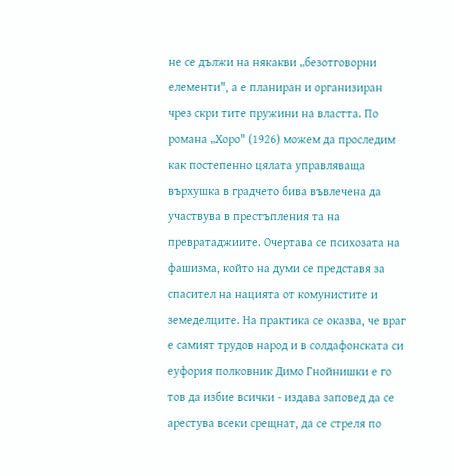не се дължи на някакви „безотговорни елементи", а е планиран и организиран чрез скри тите пружини на властта. По романа „Хоро" (1926) можем да проследим как постепенно цялата управляваща върхушка в градчето бива въвлечена да участвува в престъпления та на превратаджиите. Очертава се психозата на фашизма, който на думи се представя за спасител на нацията от комунистите и земеделците. На практика се оказва, че враг е самият трудов народ и в солдафонската си еуфория полковник Димо Гнойнишки е го тов да избие всички - издава заповед да се арестува всеки срещнат, да се стреля по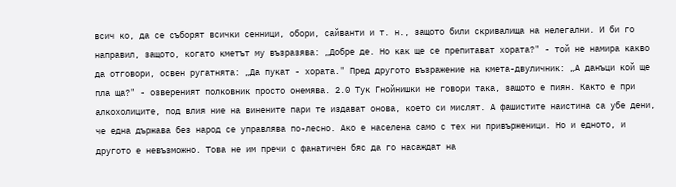всич ко, да се съборят всички сенници, обори, сайванти и т. н., защото били скривалища на нелегални. И би го направил, защото, когато кметът му възразява: „Добре де. Но как ще се препитават хората?" - той не намира какво да отговори, освен ругатнята: „Да пукат - хората." Пред другото възражение на кмета-двуличник: „А данъци кой ще пла ща?" - озвереният полковник просто онемява. 2.0 Тук Гнойнишки не говори така, защото е пиян. Както е при алкохолиците, под влия ние на винените пари те издават онова, което си мислят. А фашистите наистина са убе дени, че една държава без народ се управлява по-лесно. Ако е населена само с тех ни привърженици. Но и едното, и другото е невъзможно. Това не им пречи с фанатичен бяс да го насаждат на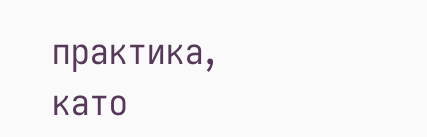практика, като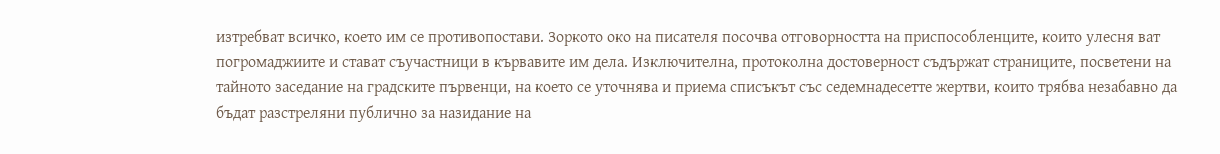изтребват всичко, което им се противопостави. Зоркото око на писателя посочва отговорността на приспособленците, които улесня ват погромаджиите и стават съучастници в кървавите им дела. Изключителна, протоколна достоверност съдържат страниците, посветени на тайното заседание на градските първенци, на което се уточнява и приема списъкът със седемнадесетте жертви, които трябва незабавно да бъдат разстреляни публично за назидание на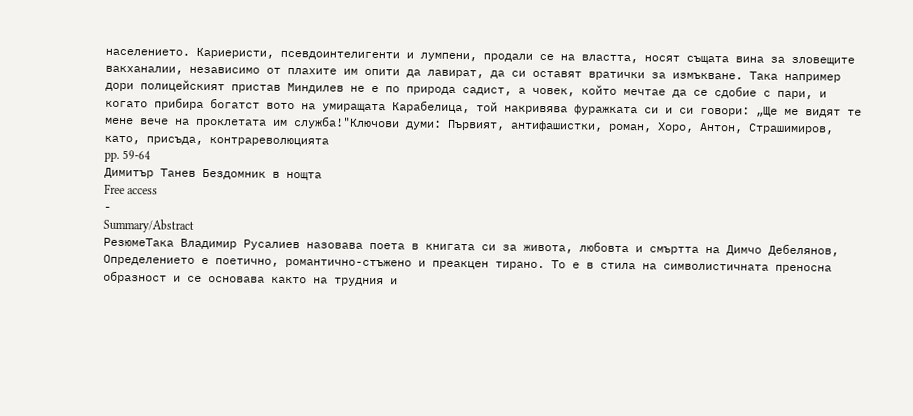населението. Кариеристи, псевдоинтелигенти и лумпени, продали се на властта, носят същата вина за зловещите вакханалии, независимо от плахите им опити да лавират, да си оставят вратички за измъкване. Така например дори полицейският пристав Миндилев не е по природа садист, а човек, който мечтае да се сдобие с пари, и когато прибира богатст вото на умиращата Карабелица, той накривява фуражката си и си говори: „Ще ме видят те мене вече на проклетата им служба!"Ключови думи: Първият, антифашистки, роман, Хоро, Антон, Страшимиров, като, присъда, контрареволюцията
pp. 59-64
Димитър Танев Бездомник в нощта
Free access
-
Summary/Abstract
РезюмеТака Владимир Русалиев назовава поета в книгата си за живота, любовта и смъртта на Димчо Дебелянов, Определението е поетично, романтично-стъжено и преакцен тирано. То е в стила на символистичната преносна образност и се основава както на трудния и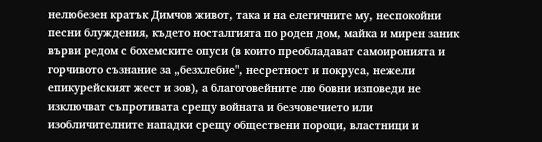нелюбезен кратък Димчов живот, така и на елегичните му, неспокойни песни блуждения, където носталгията по роден дом, майка и мирен заник върви редом с бохемските опуси (в които преобладават самоиронията и горчивото съзнание за „безхлебие", несретност и покруса, нежели епикурейският жест и зов), а благоговейните лю бовни изповеди не изключват съпротивата срещу войната и безчовечието или изобличителните нападки срещу обществени пороци, властници и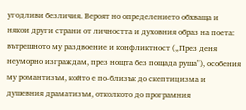угодливи безличия. Вероят но определението обхваща и някои други страни от личността и духовния образ на поета: вътрешното му раздвоение и конфликтност („През деня неуморно изграждам, през нощта без пощада руша"), особения му романтизъм, който е по-близък до скептицизма и душевния драматизъм, отколкото до програмния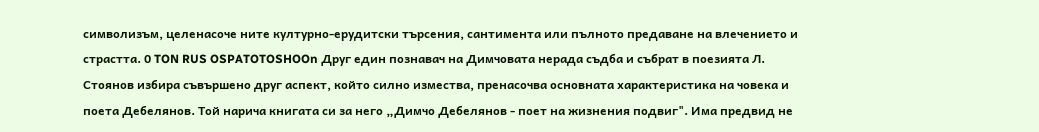символизъм, целенасоче ните културно-ерудитски търсения, сантимента или пълното предаване на влечението и страстта. 0 TON RUS OSPATOTOSHOOn Друг един познавач на Димчовата нерада съдба и събрат в поезията Л. Стоянов избира съвършено друг аспект, който силно измества, пренасочва основната характеристика на човека и поета Дебелянов. Той нарича книгата си за него „Димчо Дебелянов - поет на жизнения подвиг". Има предвид не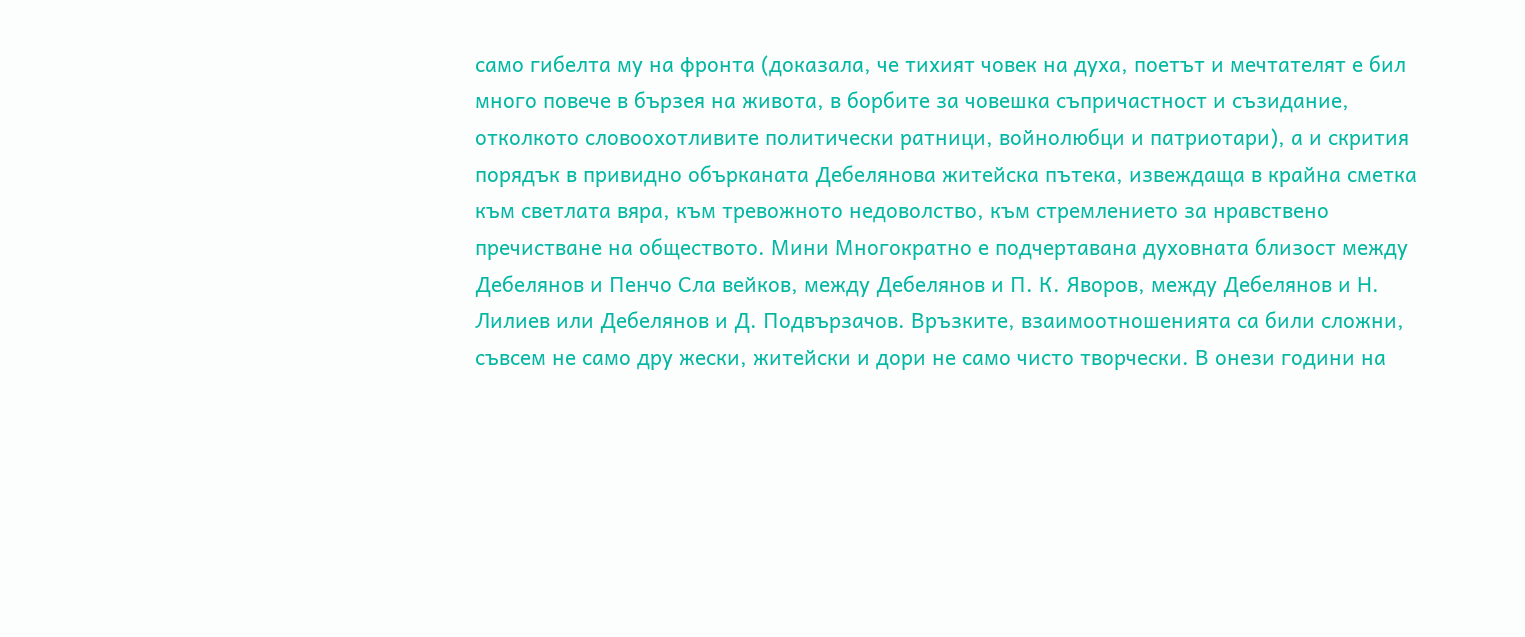само гибелта му на фронта (доказала, че тихият човек на духа, поетът и мечтателят е бил много повече в бързея на живота, в борбите за човешка съпричастност и съзидание, отколкото словоохотливите политически ратници, войнолюбци и патриотари), а и скрития порядък в привидно обърканата Дебелянова житейска пътека, извеждаща в крайна сметка към светлата вяра, към тревожното недоволство, към стремлението за нравствено пречистване на обществото. Мини Многократно е подчертавана духовната близост между Дебелянов и Пенчо Сла вейков, между Дебелянов и П. К. Яворов, между Дебелянов и Н. Лилиев или Дебелянов и Д. Подвързачов. Връзките, взаимоотношенията са били сложни, съвсем не само дру жески, житейски и дори не само чисто творчески. В онези години на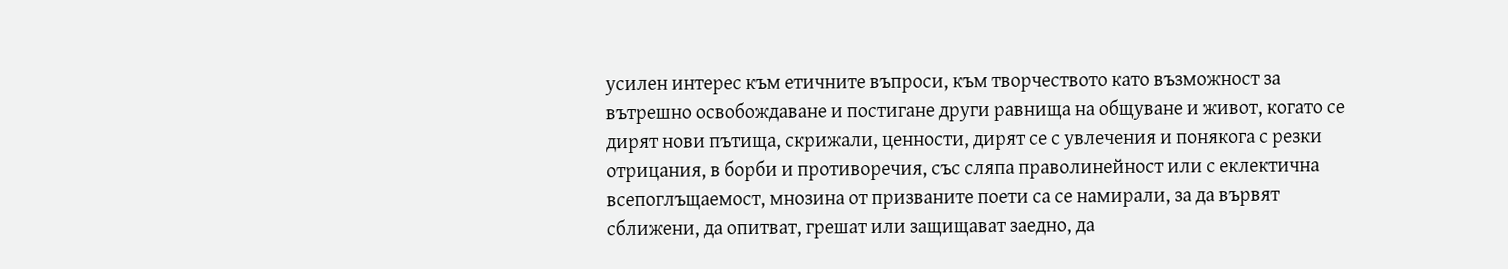усилен интерес към етичните въпроси, към творчеството като възможност за вътрешно освобождаване и постигане други равнища на общуване и живот, когато се дирят нови пътища, скрижали, ценности, дирят се с увлечения и понякога с резки отрицания, в борби и противоречия, със сляпа праволинейност или с еклектична всепоглъщаемост, мнозина от призваните поети са се намирали, за да вървят сближени, да опитват, грешат или защищават заедно, да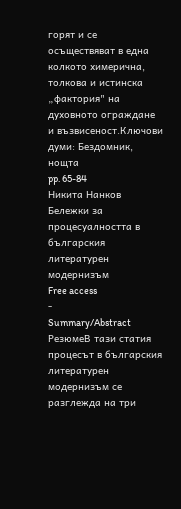горят и се осъществяват в една колкото химерична, толкова и истинска „фактория" на духовното ограждане и възвисеност.Ключови думи: Бездомник, нощта
pp. 65-84
Никита Нанков Бележки за процесуалността в българския литературен модернизъм
Free access
-
Summary/Abstract
РезюмеВ тази статия процесът в българския литературен модернизъм се разглежда на три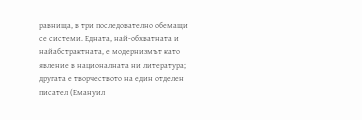равнища, в три последователно обемащи се системи. Едната, най-обхватната и найабстрактната, е модернизмът като явление в националната ни литература; другата е творчеството на един отделен писател (Емануил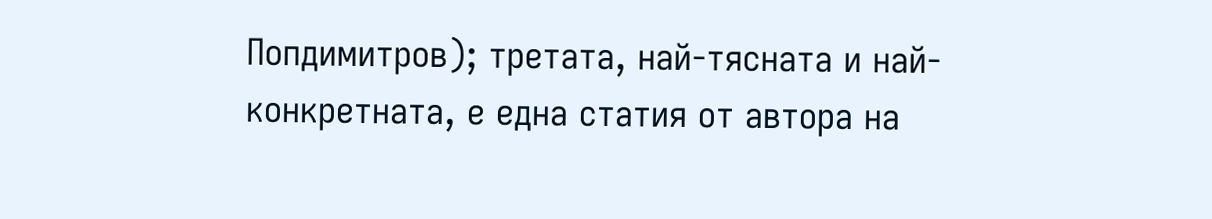Попдимитров); третата, най-тясната и най-конкретната, е една статия от автора на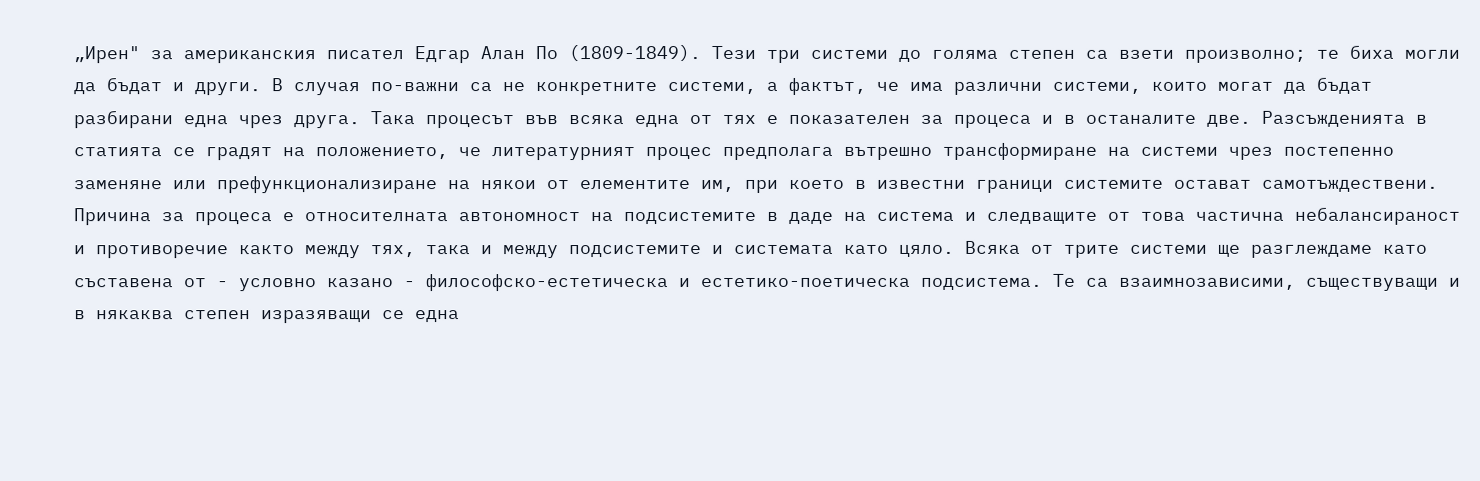„Ирен" за американския писател Едгар Алан По (1809-1849). Тези три системи до голяма степен са взети произволно; те биха могли да бъдат и други. В случая по-важни са не конкретните системи, а фактът, че има различни системи, които могат да бъдат разбирани една чрез друга. Така процесът във всяка една от тях е показателен за процеса и в останалите две. Разсъжденията в статията се градят на положението, че литературният процес предполага вътрешно трансформиране на системи чрез постепенно заменяне или префункционализиране на някои от елементите им, при което в известни граници системите остават самотъждествени. Причина за процеса е относителната автономност на подсистемите в даде на система и следващите от това частична небалансираност и противоречие както между тях, така и между подсистемите и системата като цяло. Всяка от трите системи ще разглеждаме като съставена от - условно казано - философско-естетическа и естетико-поетическа подсистема. Те са взаимнозависими, съществуващи и в някаква степен изразяващи се една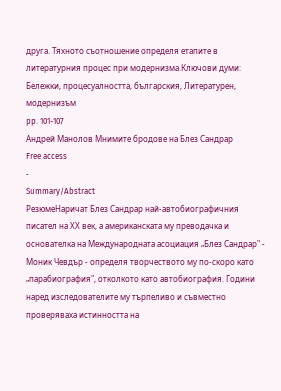друга. Тяхното съотношение определя етапите в литературния процес при модернизма.Ключови думи: Бележки, процесуалността, българския, Литературен, модернизъм
pp. 101-107
Андрей Манолов Мнимите бродове на Блез Сандрар
Free access
-
Summary/Abstract
РезюмеНаричат Блез Сандрар най-автобиографичния писател на ХХ век, а американската му преводачка и основателка на Международната асоциация „Блез Сандрар" - Моник Чевдър - определя творчеството му по-скоро като „парабиография", отколкото като автобиография. Години наред изследователите му търпеливо и съвместно проверяваха истинността на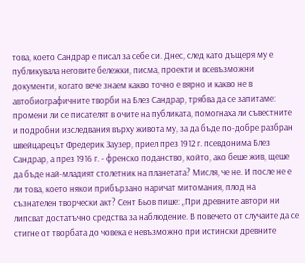това, което Сандрар е писал за себе си. Днес, след като дъщеря му е публикувала неговите бележки, писма, проекти и всевъзможни документи, когато вече знаем какво точно е вярно и какво не в автобиографичните творби на Блез Сандрар, трябва да се запитаме: промени ли се писателят в очите на публиката, помогнаха ли съвестните и подробни изследвания върху живота му, за да бъде по-добре разбран швейцарецът Фредерик Заузер, приел през 1912 г. псевдонима Блез Сандрар, а през 1916 г. - френско поданство, който, ако беше жив, щеше да бъде най-младият столетник на планетата? Мисля, че не. И после не е ли това, което някои прибързано наричат митомания, плод на съзнателен творчески акт? Сент Бьов пише: „При древните автори ни липсват достатъчно средства за наблюдение. В повечето от случаите да се стигне от творбата до човека е невъзможно при истински древните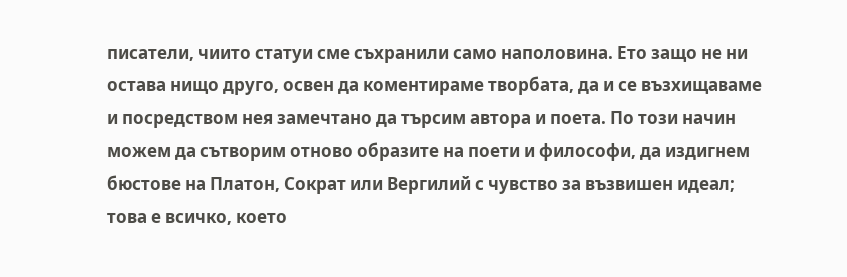писатели, чиито статуи сме съхранили само наполовина. Ето защо не ни остава нищо друго, освен да коментираме творбата, да и се възхищаваме и посредством нея замечтано да търсим автора и поета. По този начин можем да сътворим отново образите на поети и философи, да издигнем бюстове на Платон, Сократ или Вергилий с чувство за възвишен идеал; това е всичко, което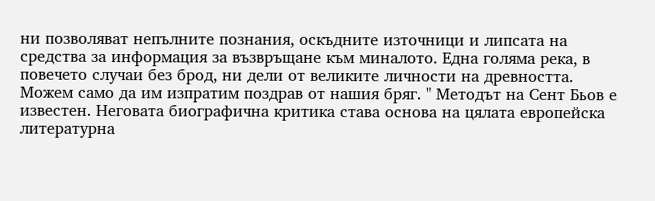ни позволяват непълните познания, оскъдните източници и липсата на средства за информация за възвръщане към миналото. Една голяма река, в повечето случаи без брод, ни дели от великите личности на древността. Можем само да им изпратим поздрав от нашия бряг. " Методът на Сент Бьов е известен. Неговата биографична критика става основа на цялата европейска литературна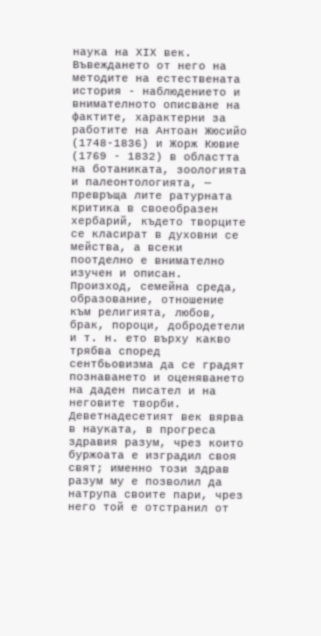наука на ХІХ век. Въвеждането от него на методите на естествената история - наблюдението и внимателното описване на фактите, характерни за работите на Антоан Жюсийо (1748-1836) и Жорж Кювие (1769 - 1832) в областта на ботаниката, зоологията и палеонтологията, — превръща лите ратурната критика в своеобразен хербарий, където творците се класират в духовни се мейства, а всеки поотделно е внимателно изучен и описан. Произход, семейна среда, образование, отношение към религията, любов, брак, пороци, добродетели и т. н. ето върху какво трябва според сентбьовизма да се градят познаването и оценяването на даден писател и на неговите творби. Деветнадесетият век вярва в науката, в прогреса здравия разум, чрез които буржоата е изградил своя свят; именно този здрав разум му е позволил да натрупа своите пари, чрез него той е отстранил от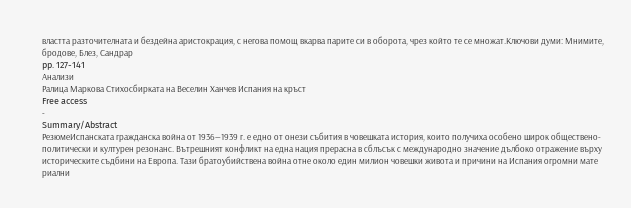властта разточителната и бездейна аристокрация, с негова помощ вкарва парите си в оборота, чрез който те се множат.Ключови думи: Мнимите, бродове, Блез, Сандрар
pp. 127-141
Анализи
Ралица Маркова Стихосбирката на Веселин Ханчев Испания на кръст
Free access
-
Summary/Abstract
РезюмеИспанската гражданска война от 1936—1939 г. е едно от онези събития в човешката история, които получиха особено широк обществено-политически и културен резонанс. Вътрешният конфликт на една нация прерасна в сблъсък с международно значение дълбоко отражение върху историческите съдбини на Европа. Тази братоубийствена война отне около един милион човешки живота и причини на Испания огромни мате риални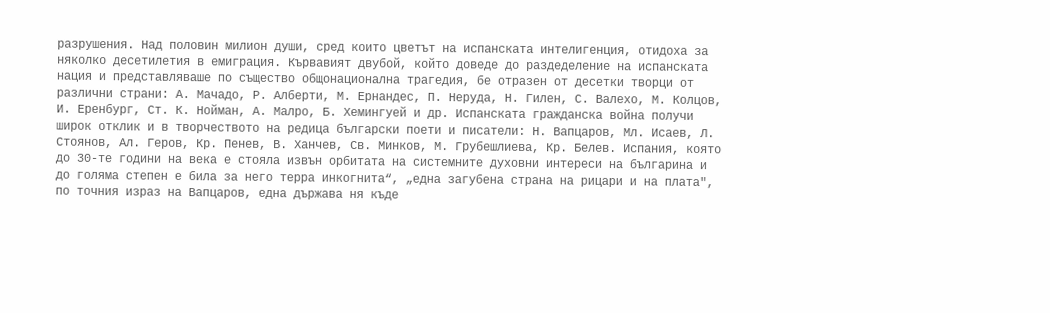разрушения. Над половин милион души, сред които цветът на испанската интелигенция, отидоха за няколко десетилетия в емиграция. Кървавият двубой, който доведе до раздеделение на испанската нация и представляваше по същество общонационална трагедия, бе отразен от десетки творци от различни страни: А. Мачадо, Р. Алберти, М. Ернандес, П. Неруда, Н. Гилен, С. Валехо, М. Колцов, И. Еренбург, Ст. К. Нойман, А. Малро, Б. Хемингуей и др. Испанската гражданска война получи широк отклик и в творчеството на редица български поети и писатели: Н. Вапцаров, Мл. Исаев, Л. Стоянов, Ал. Геров, Кр. Пенев, В. Ханчев, Св. Минков, М. Грубешлиева, Кр. Белев. Испания, която до 30-те години на века е стояла извън орбитата на системните духовни интереси на българина и до голяма степен е била за него терра инкогнита“, „една загубена страна на рицари и на плата", по точния израз на Вапцаров, една държава ня къде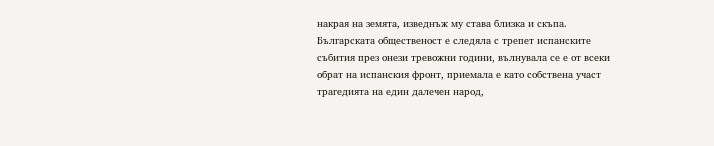накрая на земята, изведнъж му става близка и скъпа. Българската общественост е следяла с трепет испанските събития през онези тревожни години, вълнувала се е от всеки обрат на испанския фронт, приемала е като собствена участ трагедията на един далечен народ,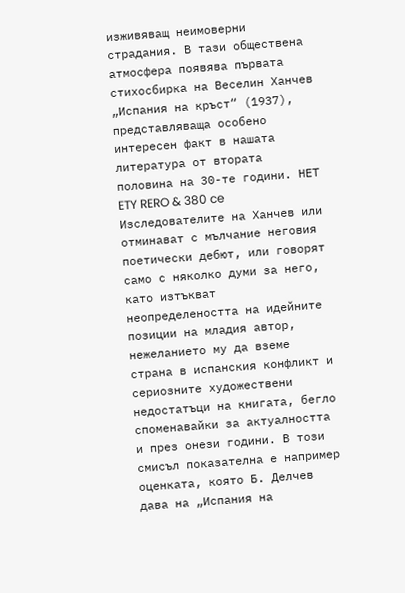изживяващ неимоверни страдания. В тази обществена атмосфера появява първата стихосбирка на Веселин Ханчев „Испания на кръст“ (1937), представляваща особено интересен факт в нашата литература от втората половина на 30-те години. НЕТ ETY RERO & 380 ce Изследователите на Ханчев или отминават с мълчание неговия поетически дебют, или говорят само с няколко думи за него, като изтъкват неопределеността на идейните позиции на младия автор, нежеланието му да вземе страна в испанския конфликт и сериозните художествени недостатъци на книгата, бегло споменавайки за актуалността и през онези години. В този смисъл показателна е например оценката, която Б. Делчев дава на „Испания на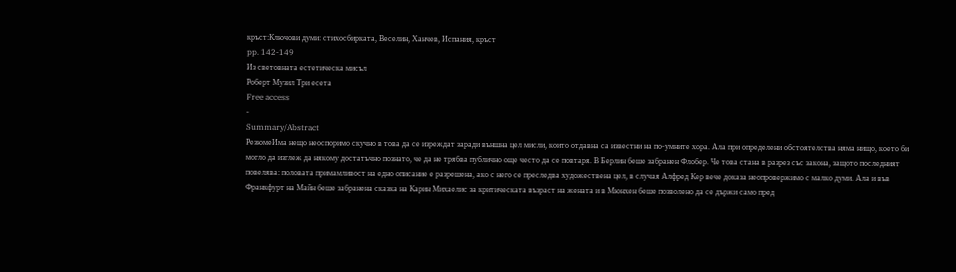кръст:Ключови думи: стихосбирката, Веселин, Ханчев, Испания, кръст
pp. 142-149
Из световната естетическа мисъл
Роберт Музил Три есета
Free access
-
Summary/Abstract
РезюмеИма нещо неоспоримо скучно в това да се изреждат заради външна цел мисли, които отдавна са известни на по-умните хора. Ала при определени обстоятелства няма нищо, което би могло да изглеж да някому достатъчно познато, че да не трябва публично още често да се повтаря. В Берлин беше забранен Флобер. Че това стана в разрез със закона, защото последният повелява: половата примамливост на едно описание е разрешена, ако с него се преследва художествена цел, в случая Алфред Кер вече доказа неопровержимо с малко думи. Ала и във Франкфурт на Майн беше забранена сказка на Карин Михаелис за критическата възраст на жената и в Мюнхен беше позволено да се държи само пред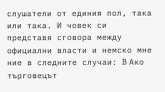слушатели от единия пол, така или така. И човек си представя сговора между официални власти и немско мне ние в следните случаи: B Ако търговецът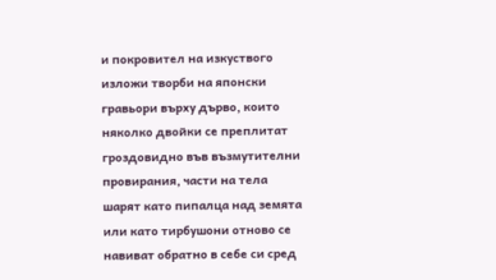и покровител на изкуствого изложи творби на японски гравьори върху дърво, които няколко двойки се преплитат гроздовидно във възмутителни провирания, части на тела шарят като пипалца над земята или като тирбушони отново се навиват обратно в себе си сред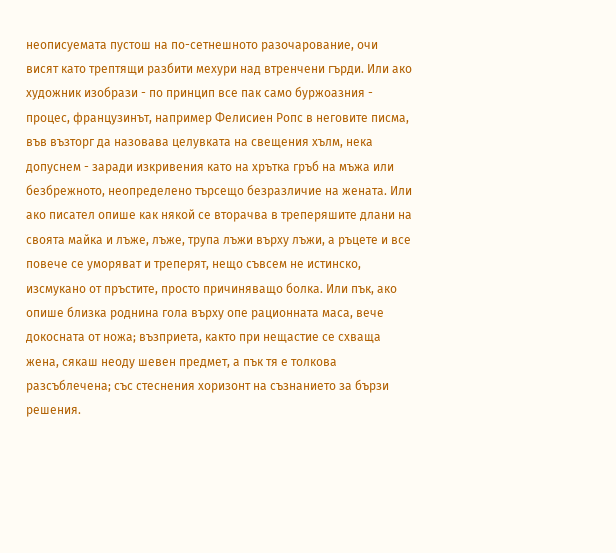неописуемата пустош на по-сетнешното разочарование, очи висят като трептящи разбити мехури над втренчени гърди. Или ако художник изобрази - по принцип все пак само буржоазния - процес, французинът, например Фелисиен Ропс в неговите писма, във възторг да назовава целувката на свещения хълм, нека допуснем - заради изкривения като на хрътка гръб на мъжа или безбрежното, неопределено търсещо безразличие на жената. Или ако писател опише как някой се вторачва в треперяшите длани на своята майка и лъже, лъже, трупа лъжи върху лъжи, а ръцете и все повече се уморяват и треперят, нещо съвсем не истинско, изсмукано от пръстите, просто причиняващо болка. Или пък, ако опише близка роднина гола върху опе рационната маса, вече докосната от ножа; възприета, както при нещастие се схваща жена, сякаш неоду шевен предмет, а пък тя е толкова разсъблечена; със стеснения хоризонт на съзнанието за бързи решения.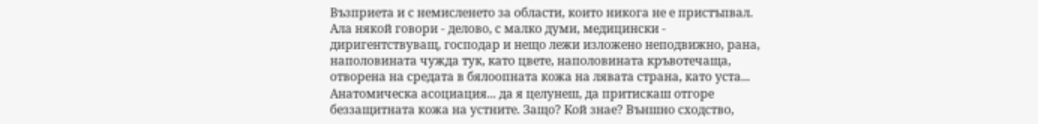Възприета и с немисленето за области, които никога не е пристъпвал. Ала някой говори - делово, с малко думи, медицински - диригентствуващ, господар и нещо лежи изложено неподвижно, рана, наполовината чужда тук, като цвете, наполовината кръвотечаща, отворена на средата в бялоопната кожа на лявата страна, като уста... Анатомическа асоциация... да я целунеш, да притискаш отгоре беззащитната кожа на устните. Защо? Кой знае? Външно сходство,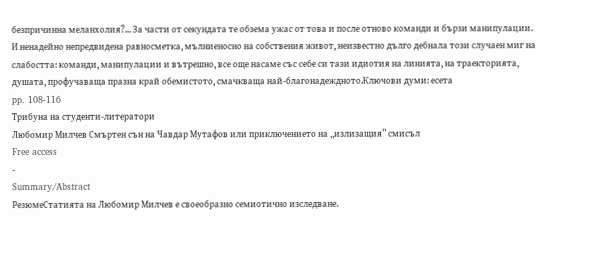безпричинна меланхолия?... За части от секундата те обзема ужас от това и после отново команди и бързи манипулации. И ненадейно непредвидена равносметка, мълниеносно на собствения живот, неизвестно дълго дебнала този случаен миг на слабостта: команди, манипулации и вътрешно, все още насаме със себе си тази идиотия на линията, на траекторията, душата, профучаваща празна край обемистото, смачкваща най-благонадеждното.Ключови думи: есета
pp. 108-116
Трибуна на студенти-литератори
Любомир Милчев Смъртен сън на Чавдар Мутафов или приключението на „излизащия” смисъл
Free access
-
Summary/Abstract
РезюмеСтатията на Любомир Милчев е своеобразно семиотично изследване.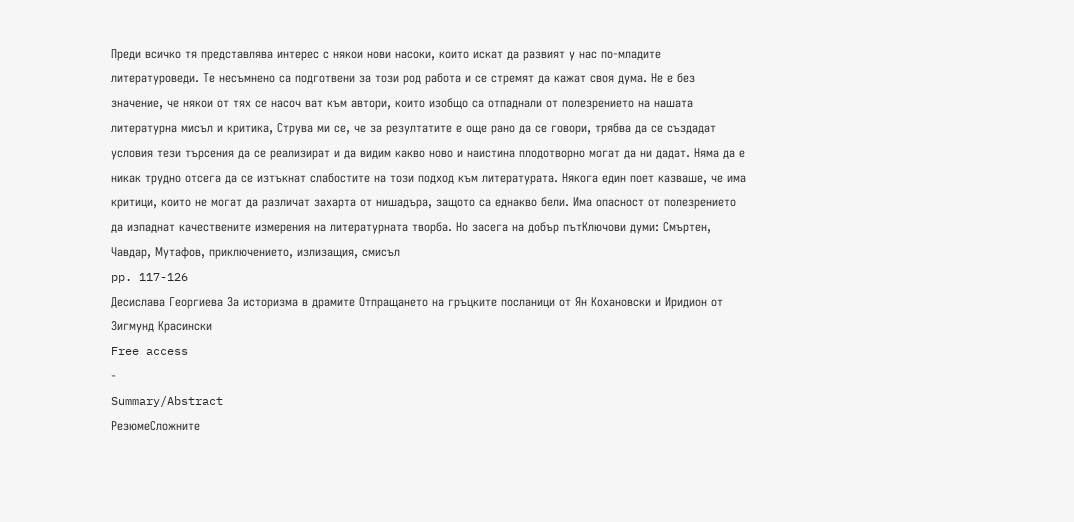Преди всичко тя представлява интерес с някои нови насоки, които искат да развият у нас по-младите литературоведи. Те несъмнено са подготвени за този род работа и се стремят да кажат своя дума. Не е без значение, че някои от тях се насоч ват към автори, които изобщо са отпаднали от полезрението на нашата литературна мисъл и критика, Струва ми се, че за резултатите е още рано да се говори, трябва да се създадат условия тези търсения да се реализират и да видим какво ново и наистина плодотворно могат да ни дадат. Няма да е никак трудно отсега да се изтъкнат слабостите на този подход към литературата. Някога един поет казваше, че има критици, които не могат да различат захарта от нишадъра, защото са еднакво бели. Има опасност от полезрението да изпаднат качествените измерения на литературната творба. Но засега на добър пътКлючови думи: Смъртен, Чавдар, Мутафов, приключението, излизащия, смисъл
pp. 117-126
Десислава Георгиева За историзма в драмите Отпращането на гръцките посланици от Ян Кохановски и Иридион от Зигмунд Красински
Free access
-
Summary/Abstract
РезюмеСложните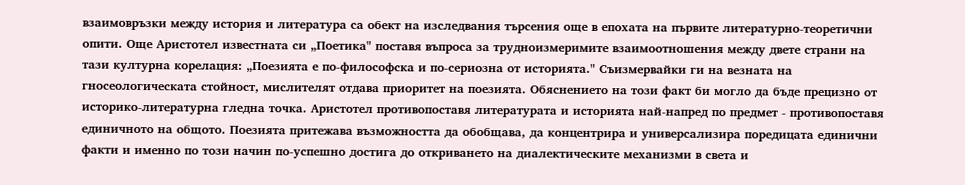взаимовръзки между история и литература са обект на изследвания търсения още в епохата на първите литературно-теоретични опити. Още Аристотел известната си „Поетика" поставя въпроса за трудноизмеримите взаимоотношения между двете страни на тази културна корелация: „Поезията е по-философска и по-сериозна от историята." Съизмервайки ги на везната на гносеологическата стойност, мислителят отдава приоритет на поезията. Обяснението на този факт би могло да бъде прецизно от историко-литературна гледна точка. Аристотел противопоставя литературата и историята най-напред по предмет - противопоставя единичното на общото. Поезията притежава възможността да обобщава, да концентрира и универсализира поредицата единични факти и именно по този начин по-успешно достига до откриването на диалектическите механизми в света и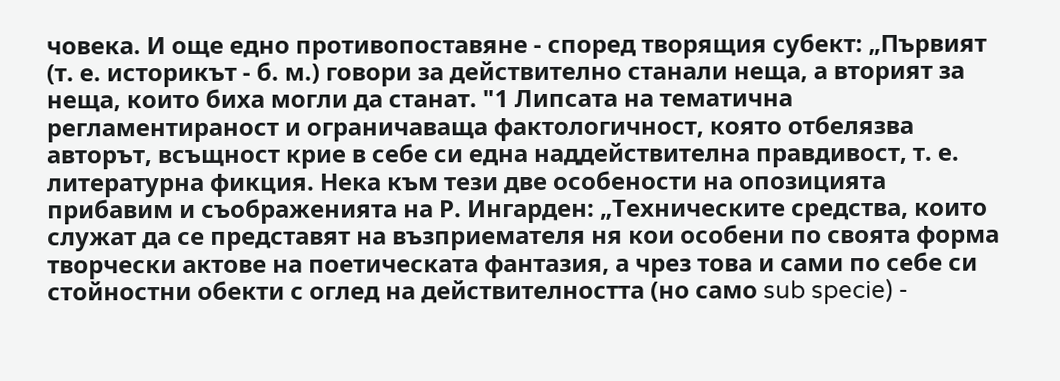човека. И още едно противопоставяне - според творящия субект: „Първият (т. е. историкът - б. м.) говори за действително станали неща, а вторият за неща, които биха могли да станат. "1 Липсата на тематична регламентираност и ограничаваща фактологичност, която отбелязва авторът, всъщност крие в себе си една наддействителна правдивост, т. е. литературна фикция. Нека към тези две особености на опозицията прибавим и съображенията на Р. Ингарден: „Техническите средства, които служат да се представят на възприемателя ня кои особени по своята форма творчески актове на поетическата фантазия, а чрез това и сами по себе си стойностни обекти с оглед на действителността (но само sub specie) -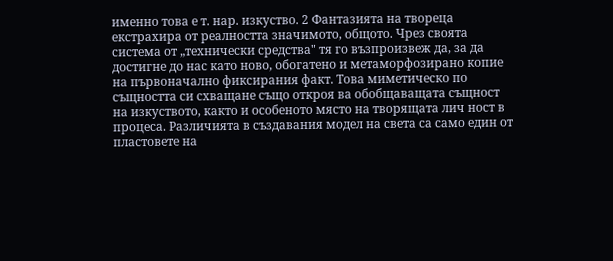именно това е т. нар. изкуство. 2 Фантазията на твореца екстрахира от реалността значимото, общото. Чрез своята система от „технически средства" тя го възпроизвеж да, за да достигне до нас като ново, обогатено и метаморфозирано копие на първоначално фиксирания факт. Това миметическо по същността си схващане също откроя ва обобщаващата същност на изкуството, както и особеното място на творящата лич ност в процеса. Различията в създавания модел на света са само един от пластовете на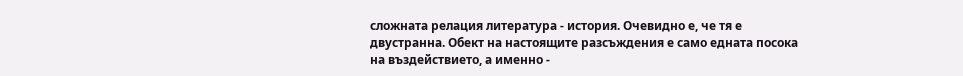сложната релация литература - история. Очевидно е, че тя е двустранна. Обект на настоящите разсъждения е само едната посока на въздействието, а именно -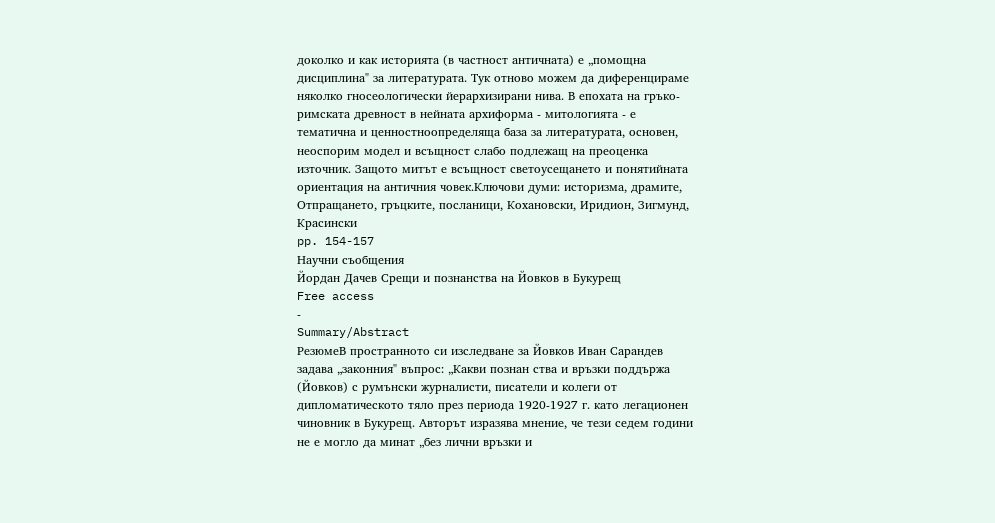доколко и как историята (в частност античната) е „помощна дисциплина" за литературата. Тук отново можем да диференцираме няколко гносеологически йерархизирани нива. В епохата на гръко-римската древност в нейната архиформа - митологията - е тематична и ценностноопределяща база за литературата, основен, неоспорим модел и всъщност слабо подлежащ на преоценка източник. Защото митът е всъщност светоусещането и понятийната ориентация на античния човек.Ключови думи: историзма, драмите, Отпращането, гръцките, посланици, Кохановски, Иридион, Зигмунд, Красински
pp. 154-157
Научни съобщения
Йордан Дачев Срещи и познанства на Йовков в Букурещ
Free access
-
Summary/Abstract
РезюмеВ пространното си изследване за Йовков Иван Сарандев задава „законния" въпрос: „Какви познан ства и връзки поддържа (Йовков) с румънски журналисти, писатели и колеги от дипломатическото тяло през периода 1920-1927 г. като легационен чиновник в Букурещ. Авторът изразява мнение, че тези седем години не е могло да минат „без лични връзки и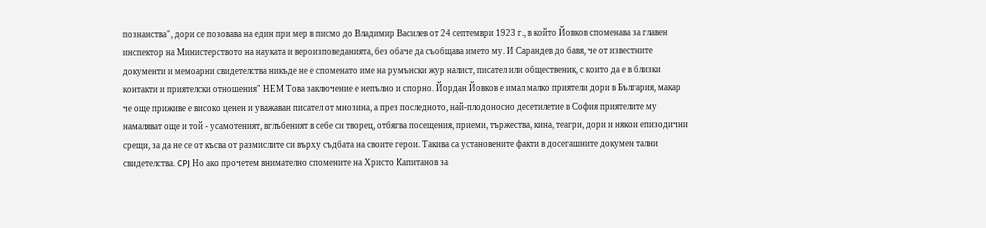познанства", дори се позовава на един при мер в писмо до Владимир Василев от 24 септември 1923 г., в който Йовков споменава за главен инспектор на Министерството на науката и вероизповеданията, без обаче да съобщава името му. И Сарандев до бавя, че от известните документи и мемоарни свидетелства никъде не е споменато име на румънски жур налист, писател или общественик, с които да е в близки контакти и приятелски отношения" НЕМ Това заключение е непълно и спорно. Йордан Йовков е имал малко приятели дори в България, макар че още приживе е високо ценен и уважаван писател от мнозина, а през последното, най-плодоносно десетилетие в София приятелите му намаляват още и той - усамотеният, вглъбеният в себе си творец, отбягва посещения, приеми, тържества, кина, теагри, дори и някои епизодични срещи, за да не се от късва от размислите си върху съдбата на своите герои. Такива са установените факти в досегашните докумен тални свидетелства. CPJ Но ако прочетем внимателно спомените на Христо Капитанов за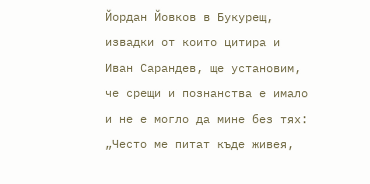Йордан Йовков в Букурещ, извадки от които цитира и Иван Сарандев, ще установим, че срещи и познанства е имало и не е могло да мине без тях: „Често ме питат къде живея,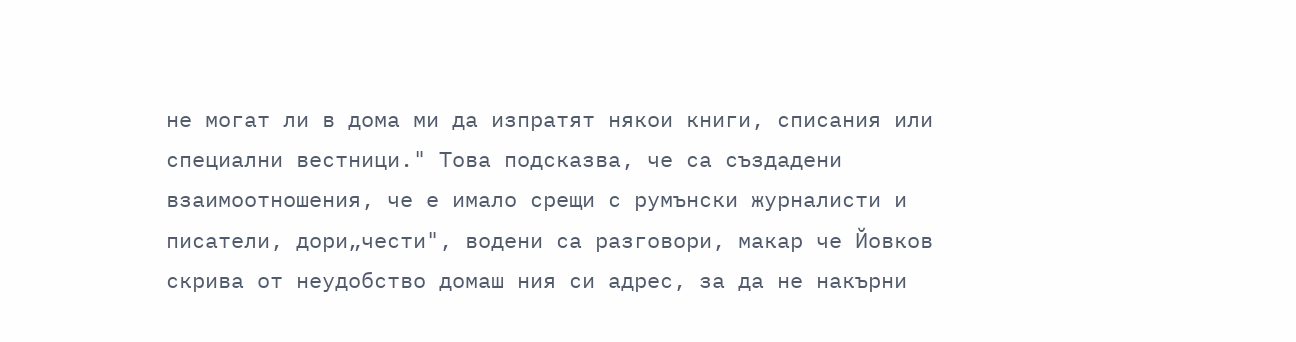не могат ли в дома ми да изпратят някои книги, списания или специални вестници." Това подсказва, че са създадени взаимоотношения, че е имало срещи с румънски журналисти и писатели, дори„чести", водени са разговори, макар че Йовков скрива от неудобство домаш ния си адрес, за да не накърни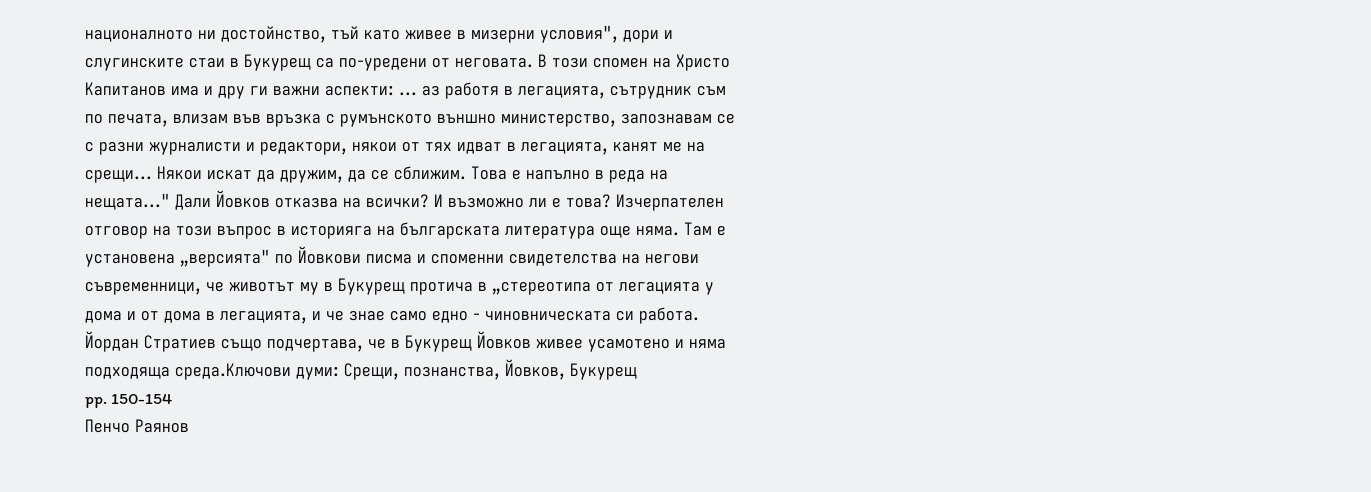националното ни достойнство, тъй като живее в мизерни условия", дори и слугинските стаи в Букурещ са по-уредени от неговата. В този спомен на Христо Капитанов има и дру ги важни аспекти: ... аз работя в легацията, сътрудник съм по печата, влизам във връзка с румънското външно министерство, запознавам се с разни журналисти и редактори, някои от тях идват в легацията, канят ме на срещи... Някои искат да дружим, да се сближим. Това е напълно в реда на нещата..." Дали Йовков отказва на всички? И възможно ли е това? Изчерпателен отговор на този въпрос в историяга на българската литература още няма. Там е установена „версията" по Йовкови писма и споменни свидетелства на негови съвременници, че животът му в Букурещ протича в „стереотипа от легацията у дома и от дома в легацията, и че знае само едно - чиновническата си работа. Йордан Стратиев също подчертава, че в Букурещ Йовков живее усамотено и няма подходяща среда.Ключови думи: Срещи, познанства, Йовков, Букурещ
pp. 150-154
Пенчо Раянов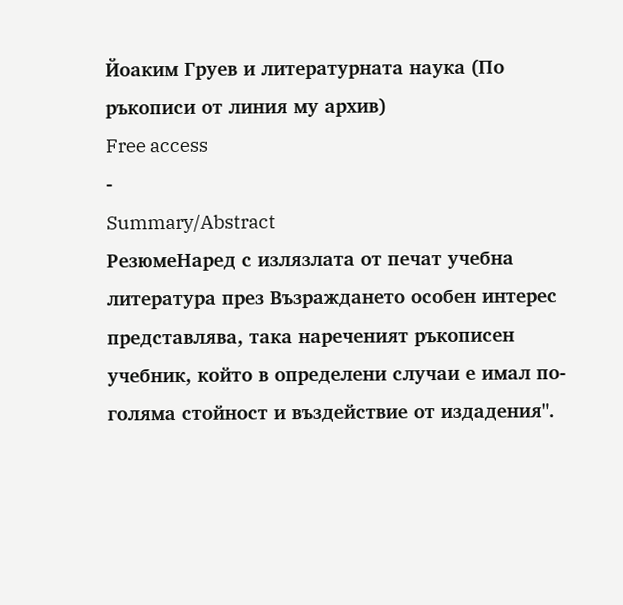Йоаким Груев и литературната наука (По ръкописи от линия му архив)
Free access
-
Summary/Abstract
РезюмеНаред с излязлата от печат учебна литература през Възраждането особен интерес представлява, така нареченият ръкописен учебник, който в определени случаи е имал по-голяма стойност и въздействие от издадения".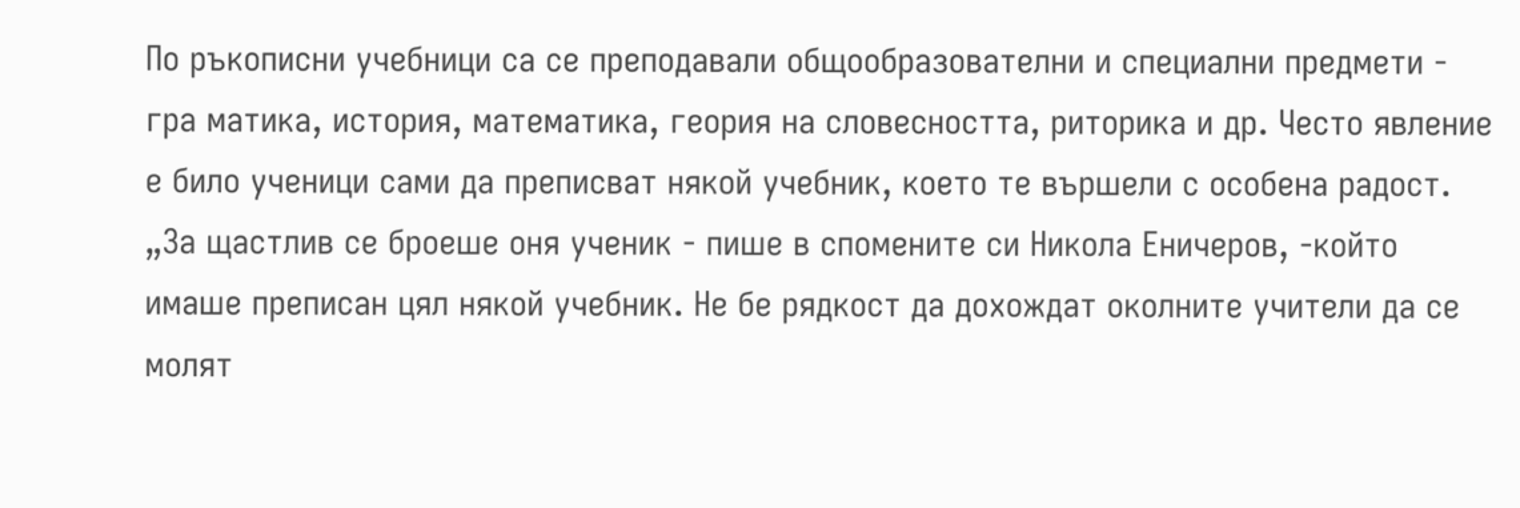По ръкописни учебници са се преподавали общообразователни и специални предмети - гра матика, история, математика, геория на словесността, риторика и др. Често явление е било ученици сами да преписват някой учебник, което те вършели с особена радост. „За щастлив се броеше оня ученик - пише в спомените си Никола Еничеров, -който имаше преписан цял някой учебник. Не бе рядкост да дохождат околните учители да се молят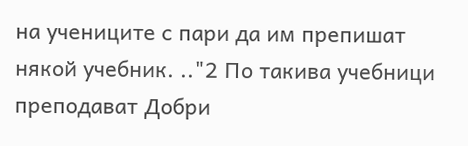на учениците с пари да им препишат някой учебник. .."2 По такива учебници преподават Добри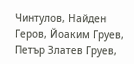Чинтулов, Найден Геров, Йоаким Груев, Петър Златев Груев,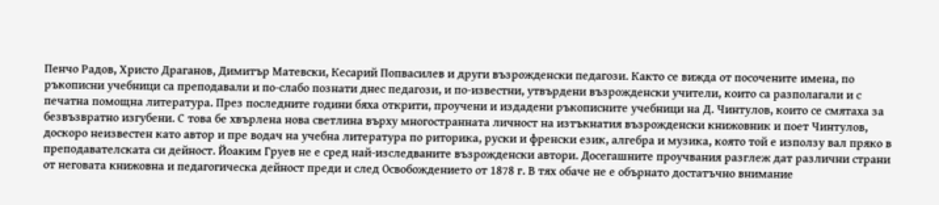Пенчо Радов, Христо Драганов, Димитър Матевски, Кесарий Попвасилев и други възрожденски педагози. Както се вижда от посочените имена, по ръкописни учебници са преподавали и по-слабо познати днес педагози, и по-известни, утвърдени възрожденски учители, които са разполагали и с печатна помощна литература. През последните години бяха открити, проучени и издадени ръкописните учебници на Д. Чинтулов, които се смятаха за безвъзвратно изгубени. С това бе хвърлена нова светлина върху многостранната личност на изтъкнатия възрожденски книжовник и поет Чинтулов, доскоро неизвестен като автор и пре водач на учебна литература по риторика, руски и френски език, алгебра и музика, която той е използу вал пряко в преподавателската си дейност. Йоаким Груев не е сред най-изследваните възрожденски автори. Досегашните проучвания разглеж дат различни страни от неговата книжовна и педагогическа дейност преди и след Освобождението от 1878 г. В тях обаче не е обърнато достатъчно внимание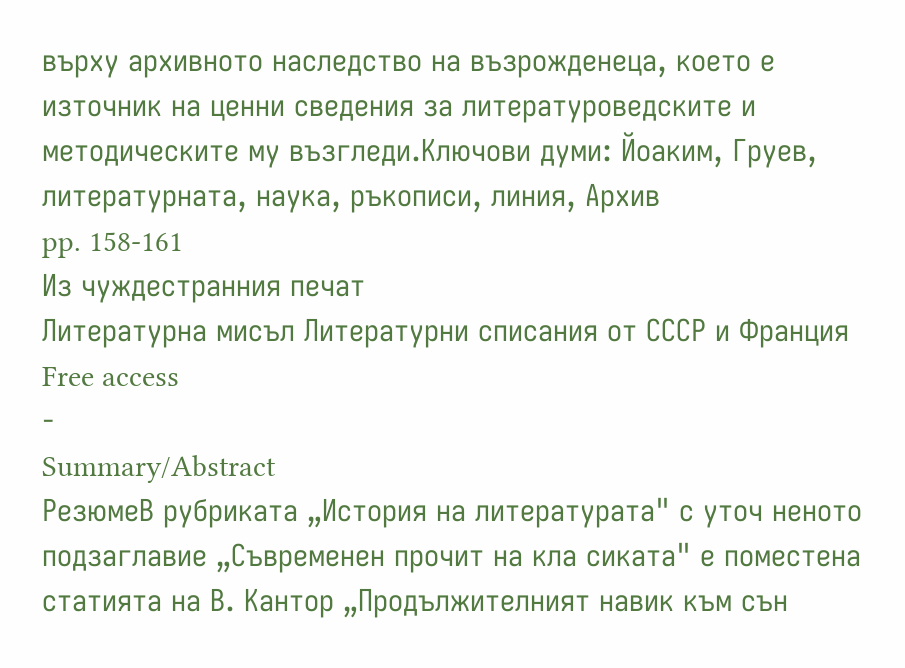върху архивното наследство на възрожденеца, което е източник на ценни сведения за литературоведските и методическите му възгледи.Ключови думи: Йоаким, Груев, литературната, наука, ръкописи, линия, Архив
pp. 158-161
Из чуждестранния печат
Литературна мисъл Литературни списания от СССР и Франция
Free access
-
Summary/Abstract
РезюмеВ рубриката „История на литературата" с уточ неното подзаглавие „Съвременен прочит на кла сиката" е поместена статията на В. Кантор „Продължителният навик към сън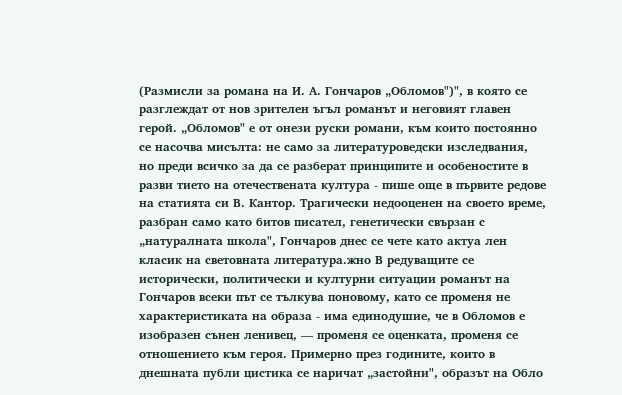(Размисли за романа на И. А. Гончаров „Обломов")", в която се разглеждат от нов зрителен ъгъл романът и неговият главен герой. „Обломов" е от онези руски романи, към които постоянно се насочва мисълта: не само за литературоведски изследвания, но преди всичко за да се разберат принципите и особеностите в разви тието на отечествената култура - пише още в първите редове на статията си В. Кантор. Трагически недооценен на своето време, разбран само като битов писател, генетически свързан с „натуралната школа", Гончаров днес се чете като актуа лен класик на световната литература.жно В редуващите се исторически, политически и културни ситуации романът на Гончаров всеки път се тълкува поновому, като се променя не характеристиката на образа - има единодушие, че в Обломов е изобразен сънен ленивец, — променя се оценката, променя се отношението към героя. Примерно през годините, които в днешната публи цистика се наричат „застойни", образът на Обло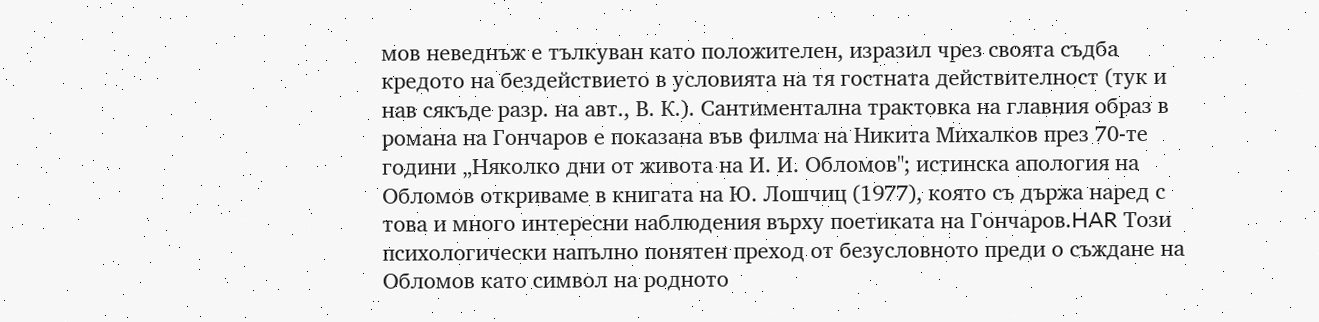мов неведнъж е тълкуван като положителен, изразил чрез своята съдба кредото на бездействието в условията на тя гостната действителност (тук и нав сякъде разр. на авт., В. К.). Сантиментална трактовка на главния образ в романа на Гончаров е показана във филма на Никита Михалков през 70-те години „Няколко дни от живота на И. И. Обломов"; истинска апология на Обломов откриваме в книгата на Ю. Лошчиц (1977), която съ държа наред с това и много интересни наблюдения върху поетиката на Гончаров.HAR Този психологически напълно понятен преход от безусловното преди о съждане на Обломов като символ на родното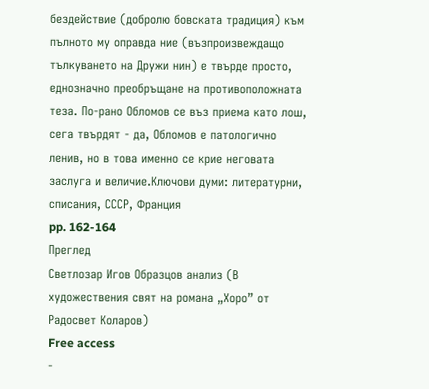бездействие (добролю бовската традиция) към пълното му оправда ние (възпроизвеждащо тълкуването на Дружи нин) е твърде просто, еднозначно преобръщане на противоположната теза. По-рано Обломов се въз приема като лош, сега твърдят - да, Обломов е патологично ленив, но в това именно се крие неговата заслуга и величие.Ключови думи: литературни, списания, СССР, Франция
pp. 162-164
Преглед
Светлозар Игов Образцов анализ (В художествения свят на романа „Хоро” от Радосвет Коларов)
Free access
-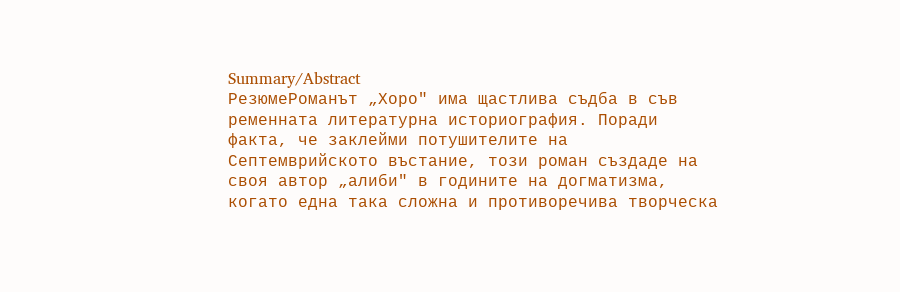Summary/Abstract
РезюмеРоманът „Хоро" има щастлива съдба в съв ременната литературна историография. Поради факта, че заклейми потушителите на Септемврийското въстание, този роман създаде на своя автор „алиби" в годините на догматизма, когато една така сложна и противоречива творческа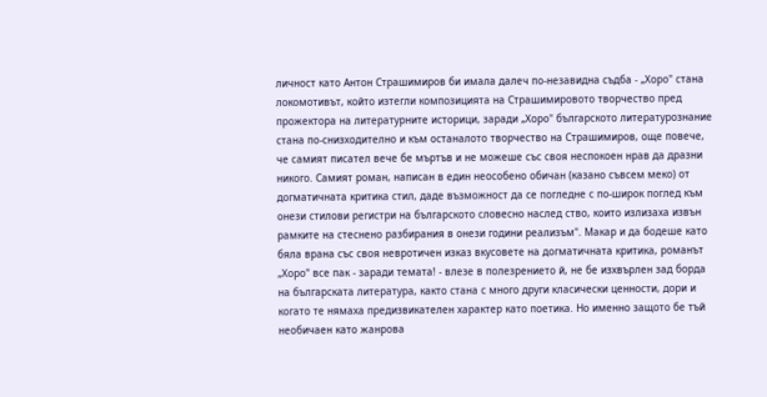личност като Антон Страшимиров би имала далеч по-незавидна съдба - „Хоро" стана локомотивът, който изтегли композицията на Страшимировото творчество пред прожектора на литературните историци, заради „Хоро" българското литературознание стана по-снизходително и към останалото творчество на Страшимиров, още повече, че самият писател вече бе мъртъв и не можеше със своя неспокоен нрав да дразни никого. Самият роман, написан в един неособено обичан (казано съвсем меко) от догматичната критика стил, даде възможност да се погледне с по-широк поглед към онези стилови регистри на българското словесно наслед ство, които излизаха извън рамките на стеснено разбирания в онези години реализъм". Макар и да бодеше като бяла врана със своя невротичен изказ вкусовете на догматичната критика, романът „Хоро" все пак - заради темата! - влезе в полезрението й, не бе изхвърлен зад борда на българската литература, както стана с много други класически ценности, дори и когато те нямаха предизвикателен характер като поетика. Но именно защото бе тъй необичаен като жанрова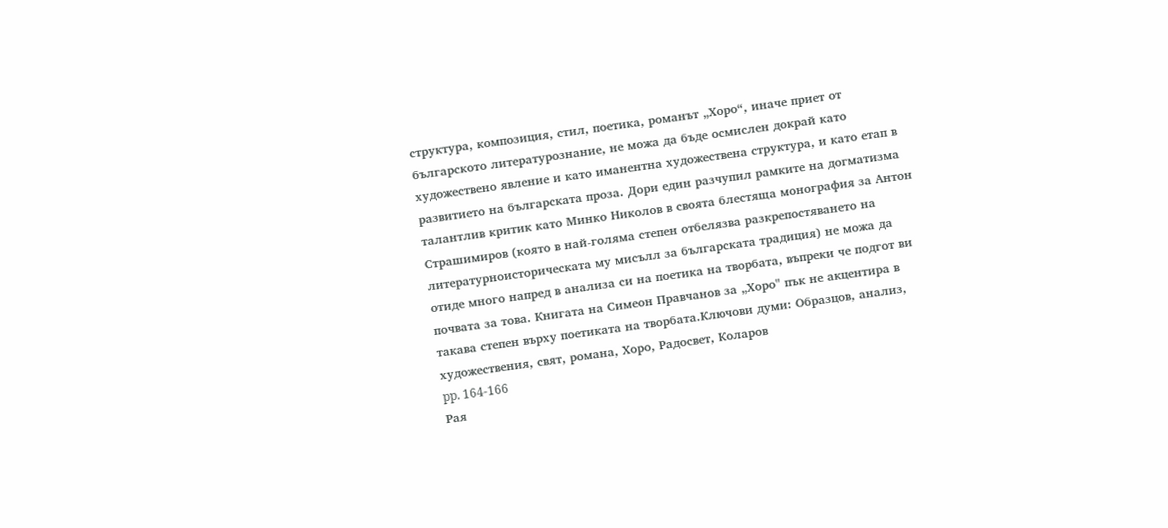структура, композиция, стил, поетика, романът „Хоро“, иначе приет от българското литературознание, не можа да бъде осмислен докрай като художествено явление и като иманентна художествена структура, и като етап в развитието на българската проза. Дори един разчупил рамките на догматизма талантлив критик като Минко Николов в своята блестяща монография за Антон Страшимиров (която в най-голяма степен отбелязва разкрепостяването на литературноисторическата му мисълл за българската традиция) не можа да отиде много напред в анализа си на поетика на творбата, въпреки че подгот ви почвата за това. Книгата на Симеон Правчанов за „Хоро" пък не акцентира в такава степен върху поетиката на творбата.Ключови думи: Образцов, анализ, художествения, свят, романа, Хоро, Радосвет, Коларов
pp. 164-166
Рая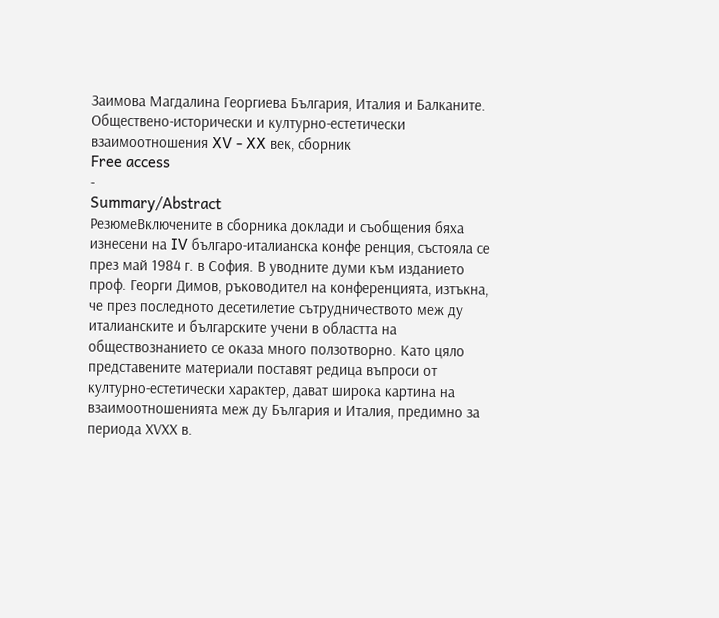Заимова Магдалина Георгиева България, Италия и Балканите. Обществено-исторически и културно-естетически взаимоотношения XV - XX век, сборник
Free access
-
Summary/Abstract
РезюмеВключените в сборника доклади и съобщения бяха изнесени на IV българо-италианска конфе ренция, състояла се през май 1984 г. в София. В уводните думи към изданието проф. Георги Димов, ръководител на конференцията, изтъкна, че през последното десетилетие сътрудничеството меж ду италианските и българските учени в областта на обществознанието се оказа много ползотворно. Като цяло представените материали поставят редица въпроси от културно-естетически характер, дават широка картина на взаимоотношенията меж ду България и Италия, предимно за периода XVХХ в.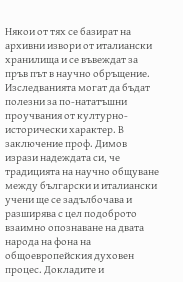Някои от тях се базират на архивни извори от италиански хранилища и се въвеждат за пръв път в научно обръщение. Изследванията могат да бъдат полезни за по-нататъшни проучвания от културно-исторически характер. В заключение проф. Димов изрази надеждата си, че традицията на научно общуване между български и италиански учени ще се задълбочава и разширява с цел подоброто взаимно опознаване на двата народа на фона на общоевропейския духовен процес. Докладите и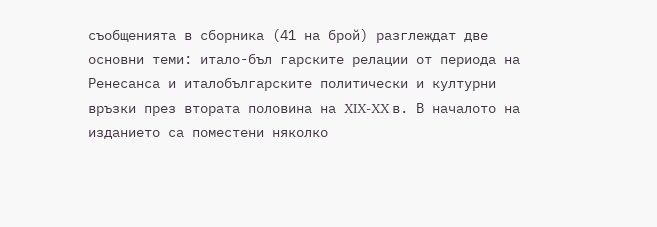съобщенията в сборника (41 на брой) разглеждат две основни теми: итало-бъл гарските релации от периода на Ренесанса и италобългарските политически и културни връзки през втората половина на XIX-XX в. В началото на изданието са поместени няколко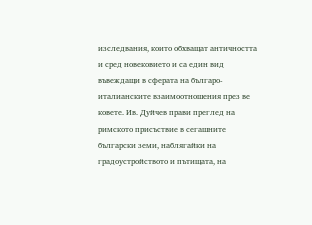изследвания, които обхващат античността и сред новековието и са един вид въвеждащи в сферата на българо-италианските взаимоотношения през ве ковете. Ив. Дуйчев прави преглед на римското присъствие в сегашните български земи, наблягайки на градоустройството и пътищата, на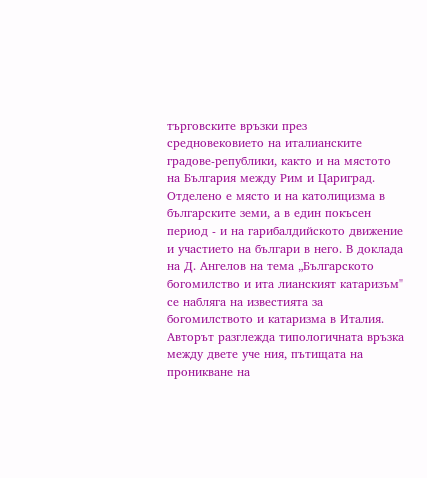търговските връзки през средновековието на италианските градове-републики, както и на мястото на България между Рим и Цариград. Отделено е място и на католицизма в българските земи, а в един покъсен период - и на гарибалдийското движение и участието на българи в него. В доклада на Д. Ангелов на тема „Българското богомилство и ита лианският катаризъм" се набляга на известията за богомилството и катаризма в Италия. Авторът разглежда типологичната връзка между двете уче ния, пътищата на проникване на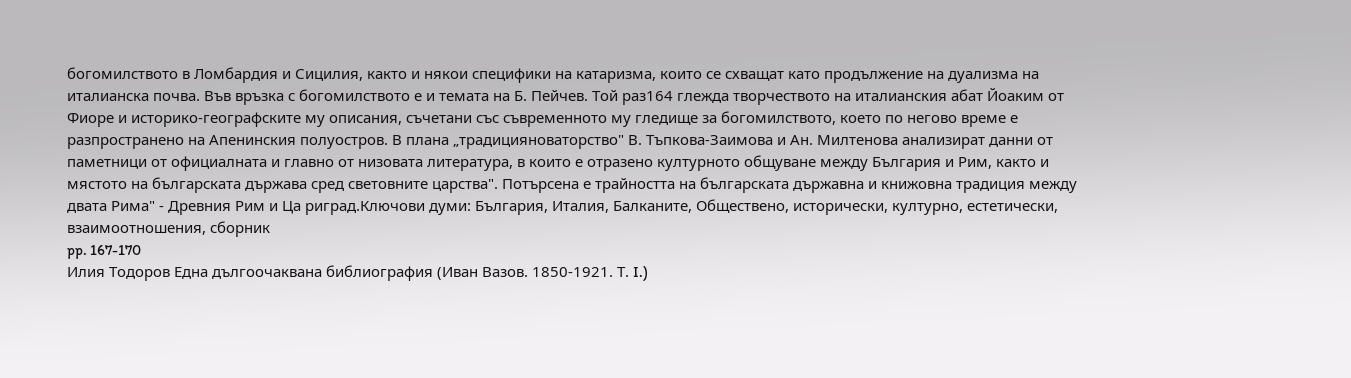богомилството в Ломбардия и Сицилия, както и някои специфики на катаризма, които се схващат като продължение на дуализма на италианска почва. Във връзка с богомилството е и темата на Б. Пейчев. Той раз164 глежда творчеството на италианския абат Йоаким от Фиоре и историко-географските му описания, съчетани със съвременното му гледище за богомилството, което по негово време е разпространено на Апенинския полуостров. В плана „традицияноваторство" В. Тъпкова-Заимова и Ан. Милтенова анализират данни от паметници от официалната и главно от низовата литература, в които е отразено културното общуване между България и Рим, както и мястото на българската държава сред световните царства". Потърсена е трайността на българската държавна и книжовна традиция между двата Рима" - Древния Рим и Ца риград.Ключови думи: България, Италия, Балканите, Обществено, исторически, културно, естетически, взаимоотношения, сборник
pp. 167-170
Илия Тодоров Една дългоочаквана библиография (Иван Вазов. 1850-1921. Т. I.)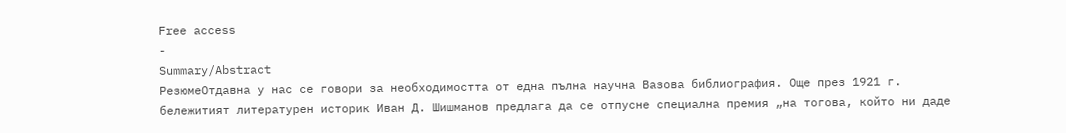Free access
-
Summary/Abstract
РезюмеОтдавна у нас се говори за необходимостта от една пълна научна Вазова библиография. Още през 1921 г. бележитият литературен историк Иван Д. Шишманов предлага да се отпусне специална премия „на тогова, който ни даде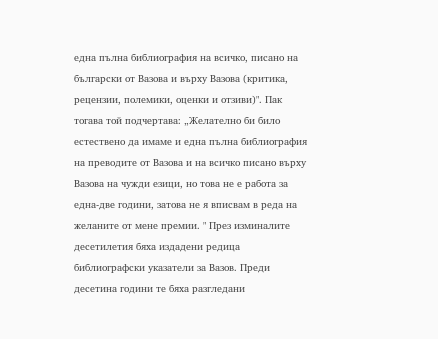една пълна библиография на всичко, писано на български от Вазова и върху Вазова (критика, рецензии, полемики, оценки и отзиви)". Пак тогава той подчертава: „Желателно би било естествено да имаме и една пълна библиография на преводите от Вазова и на всичко писано върху Вазова на чужди езици, но това не е работа за една-две години, затова не я вписвам в реда на желаните от мене премии. " През изминалите десетилетия бяха издадени редица библиографски указатели за Вазов. Преди десетина години те бяха разгледани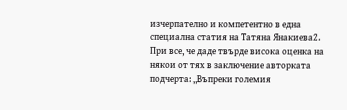изчерпателно и компетентно в една специална статия на Татяна Янакиева2. При все, че даде твърде висока оценка на някои от тях в заключение авторката подчерта: „Въпреки големия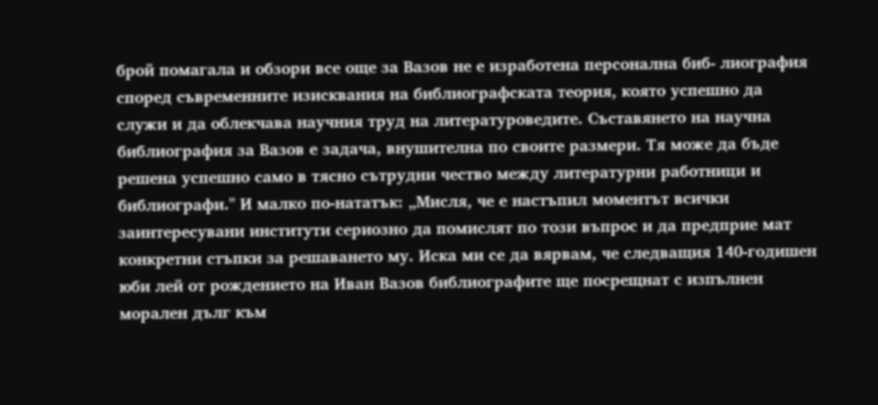брой помагала и обзори все още за Вазов не е изработена персонална биб- лиография според съвременните изисквания на библиографската теория, която успешно да служи и да облекчава научния труд на литературоведите. Съставянето на научна библиография за Вазов е задача, внушителна по своите размери. Тя може да бъде решена успешно само в тясно сътрудни чество между литературни работници и библиографи." И малко по-нататък: „Мисля, че е настъпил моментът всички заинтересувани институти сериозно да помислят по този въпрос и да предприе мат конкретни стъпки за решаването му. Иска ми се да вярвам, че следващия 140-годишен юби лей от рождението на Иван Вазов библиографите ще посрещнат с изпълнен морален дълг към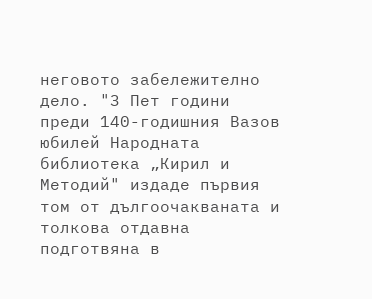неговото забележително дело. "З Пет години преди 140-годишния Вазов юбилей Народната библиотека „Кирил и Методий" издаде първия том от дългоочакваната и толкова отдавна подготвяна в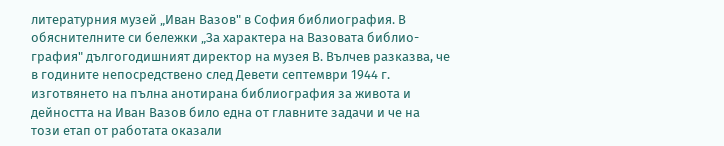литературния музей „Иван Вазов" в София библиография. В обяснителните си бележки „За характера на Вазовата библио- графия" дългогодишният директор на музея В. Вълчев разказва, че в годините непосредствено след Девети септември 1944 г. изготвянето на пълна анотирана библиография за живота и дейността на Иван Вазов било една от главните задачи и че на този етап от работата оказали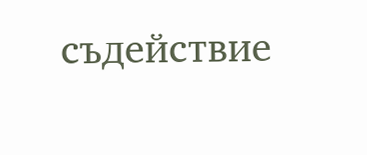съдействие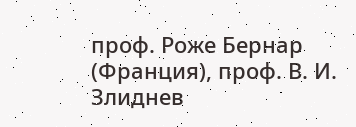проф. Роже Бернар (Франция), проф. В. И. Злиднев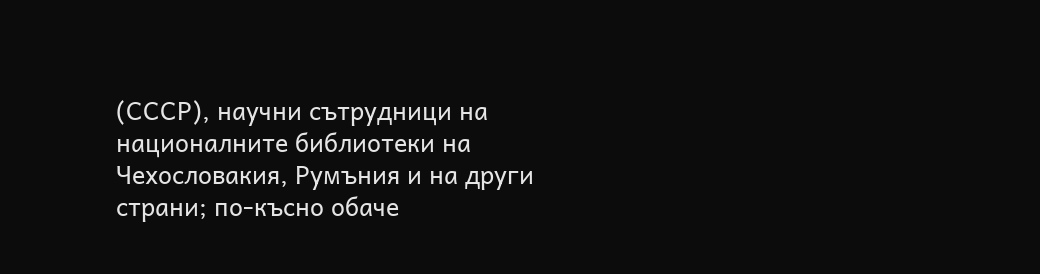(СССР), научни сътрудници на националните библиотеки на Чехословакия, Румъния и на други страни; по-късно обаче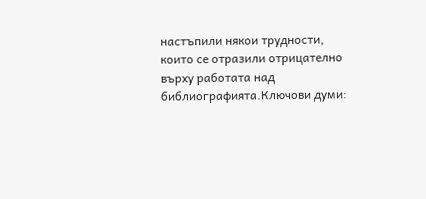настъпили някои трудности, които се отразили отрицателно върху работата над библиографията.Ключови думи: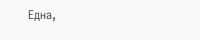Една,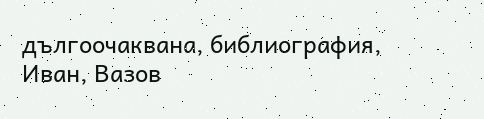дългоочаквана, библиография, Иван, Вазов